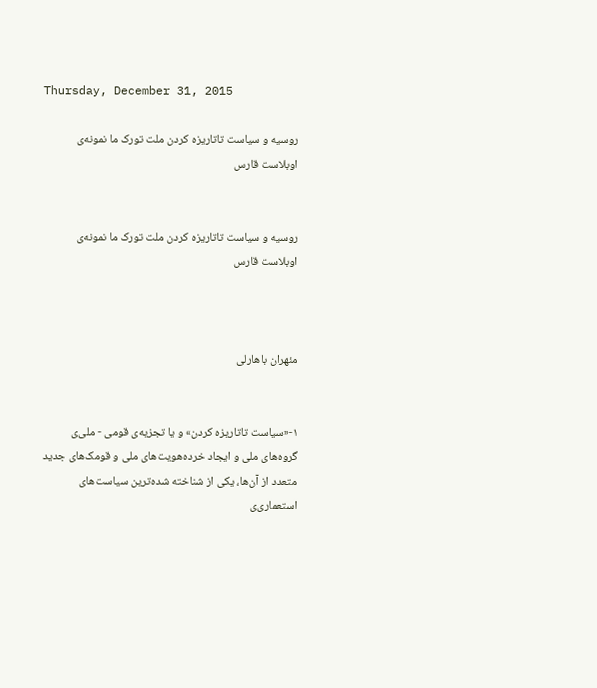Thursday, December 31, 2015

روسیه و سیاست تاتاریزه کردن ملت تورک ما نمونه‌ی اوبلاست قارس


روسیه و سیاست تاتاریزه کردن ملت تورک ما نمونه‌ی اوبلاست قارس



مئهران باهارلی


١-«سیاست تاتاریزه کردن» و یا تجزیه‌ی قومی - ملی‌ی گروه‌های ملی و ایجاد خرده‌هویت‌های ملی و قومک‌های جدید متعدد از آن‌ها، یکی از شناخته شده‌ترین سیاست‌های استعماری‌ی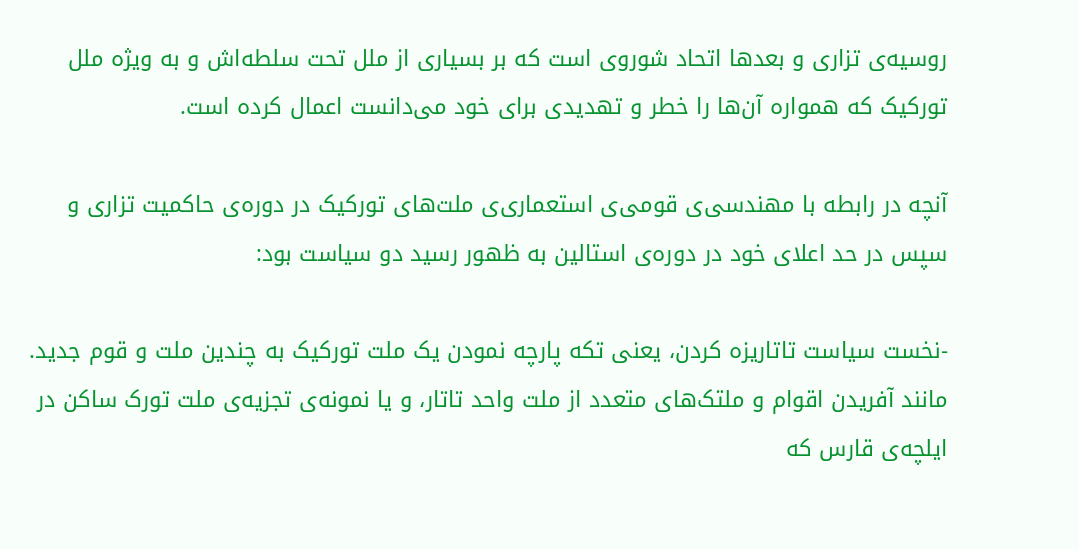روسیه‌ی تزاری و بعدها اتحاد شوروی است که بر بسیاری از ملل تحت سلطه‌اش و به ویژه ملل تورکیک که همواره آن‌ها را خطر و تهدیدی برای خود می‌دانست اعمال کرده است.

آنچه در رابطه با مهندسی‌ی قومی‌ی استعماری‌ی ملت‌های تورکیک در دوره‌ی حاکمیت تزاری و سپس در حد اعلای خود در دوره‌ی استالین به ظهور رسید دو سیاست بود:

-نخست سیاست تاتاریزه کردن، یعنی تکه پارچه نمودن یک ملت تورکیک به چندین ملت و قوم جدید. مانند آفریدن اقوام و ملتک‌های متعدد از ملت واحد تاتار، و یا نمونه‌ی تجزیه‌ی ملت تورک ساکن در ایلچه‌ی قارس که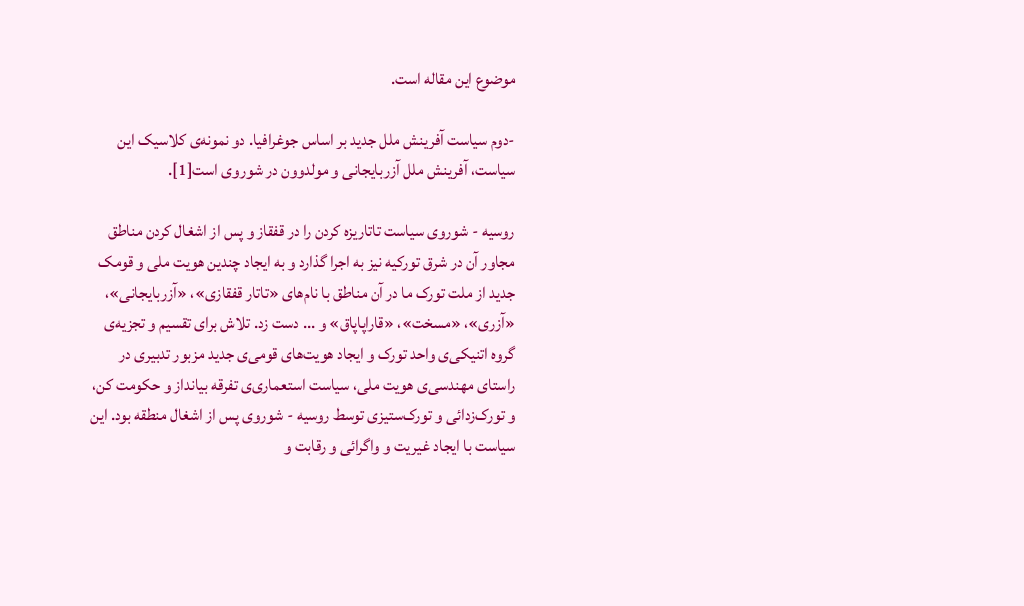موضوع این مقاله است.

-دوم سیاست آفرینش ملل جدید بر اساس جوغرافیا. دو نمونه‌ی کلاسیک این سیاست، آفرینش ملل آزربایجانی و مولدوون در شوروی است[1].

روسیه - شوروی سیاست تاتاریزه کردن را در قفقاز و پس از اشغال کردن مناطق مجاور آن در شرق تورکیه نیز به اجرا گذارد و به ایجاد چندین هویت ملی و قومک جدید از ملت تورک ما در آن مناطق با نام‌های «تاتار قفقازی»، «آزربایجانی»، «آزری»، «مسخت»، «قاراپاپاق» و ... دست زد. تلاش برای تقسیم و تجزیه‌ی گروه اتنیکی‌ی واحد تورک و ایجاد هویت‌های قومی‌ی جدید مزبور تدبیری در راستای مهندسی‌ی هویت ملی، سیاست استعماری‌ی تفرقه بیانداز و حکومت کن، و تورک‌زدائی و تورک‌ستیزی توسط روسیه - شوروی پس از اشغال منطقه بود. این سیاست با ایجاد غیریت و واگرائی و رقابت و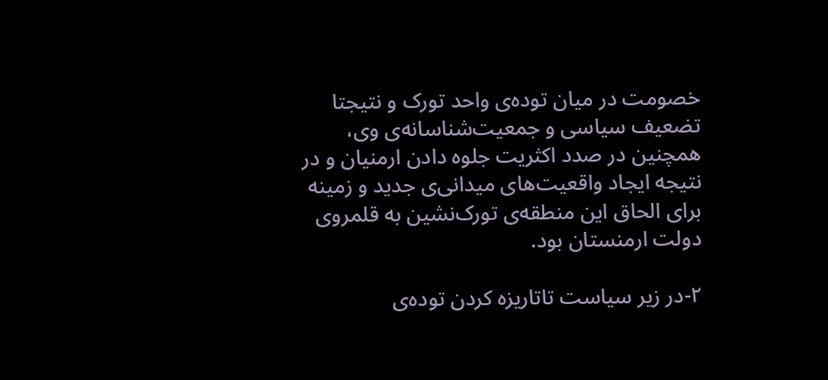خصومت در میان توده‌ی واحد تورک و نتیجتا تضعیف سیاسی و جمعیت‌شناسانه‌ی وی، همچنین در صدد اکثریت جلوه دادن ارمنیان و در نتیجه ایجاد واقعیت‌های میدانی‌ی جدید و زمینه برای الحاق این منطقه‌ی تورک‌نشین به قلمروی دولت ارمنستان بود.

٢-در زیر سیاست تاتاریزه کردن توده‌ی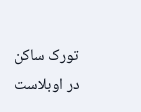تورک ساکن در اوبلاست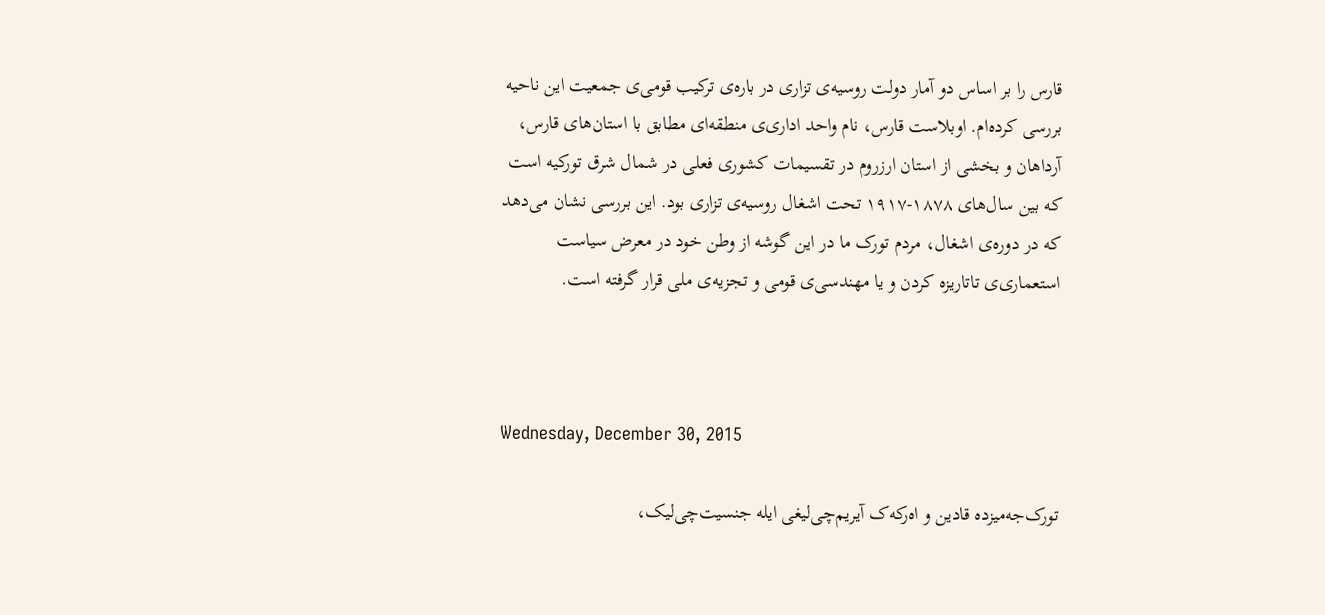قارس را بر اساس دو آمار دولت روسیه‌ی تزاری در باره‌ی ترکیب قومی‌ی جمعیت این ناحیه بررسی کرده‌ام. اوبلاست قارس، نام واحد اداری‌ی منطقه‌ای مطابق با استان‌های قارس، آرداهان و بخشی از استان ارزروم در تقسیمات کشوری فعلی در شمال شرق تورکیه است که بین سال‌های ١٨٧٨-١٩١٧ تحت اشغال روسیه‌ی تزاری بود. این بررسی نشان می‌دهد که در دوره‌ی اشغال، مردم تورک ما در این گوشه از وطن خود در معرض سیاست استعماری‌ی تاتاریزه کردن و یا مهندسی‌ی قومی و تجزیه‌ی ملی قرار گرفته است.



Wednesday, December 30, 2015

تورک‌جه‌میزده قادین و اه‌رکه‌ک آیریم‌چی‌لیغی ایله جنسیت‌‌چی‌لیک،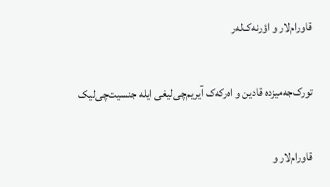قاورام‌لار و اؤرنه‌ک‌‌له‌ر

تورک‌جه‌میزده قادین و اه‌رکه‌ک آیریم‌چی‌لیغی ایله جنسیت‌‌چی‌لیک

قاورام‌لار و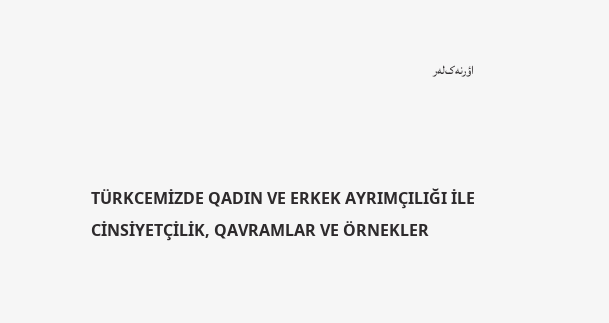اؤرنه‌ک‌‌له‌ر



TÜRKCEMİZDE QADIN VE ERKEK AYRIMÇILIĞI İLE CİNSİYETÇİLİK, QAVRAMLAR VE ÖRNEKLER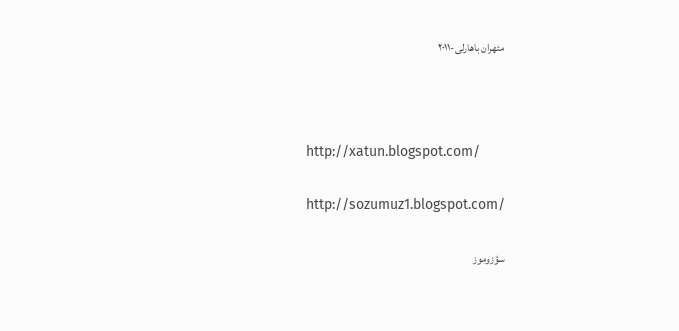مئهران باهارلی-٢٠١١



http://xatun.blogspot.com/

http://sozumuz1.blogspot.com/

سؤزوموز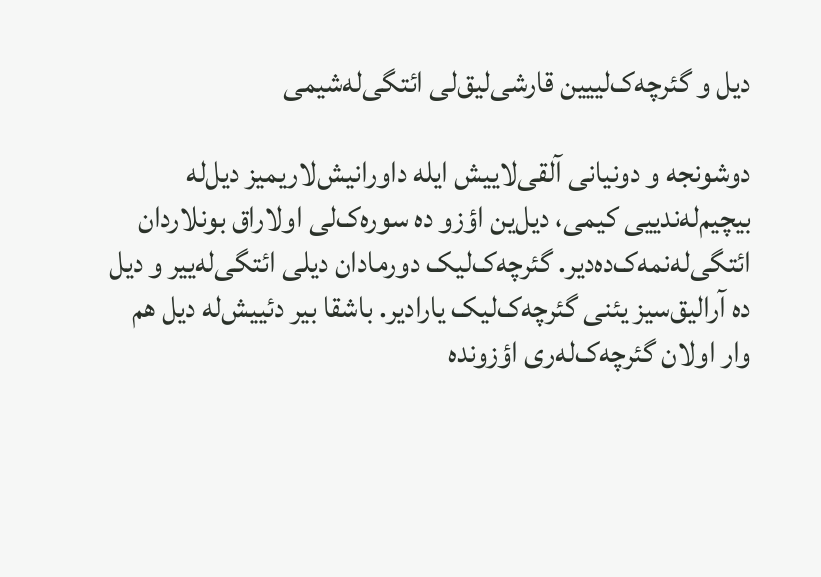دیل و گئرچه‌ک‌لییین قارشی‌لیق‌لی ائتگی‌له‌‌شیمی

دوشونجه و دونیانی آلقی‌لاییش ایله داورانیش‌لاریمیز دیل‌له بیچیم‌له‌ندییی کیمی، دیل‌ین اؤزو ده سوره‌ک‌لی اولاراق بونلاردان ائتگی‌له‌‌نمه‌ک‌ده‌دیر. گئرچه‌ک‌لیک دورمادان دیلی ائتگی‌له‌‌ییر و دیل ده آرالیق‌سیز یئنی گئرچه‌ک‌لیک یارادیر. باشقا بیر دئییش‌له دیل هم وار اولان گئرچه‌ک‌‌له‌ری اؤزونده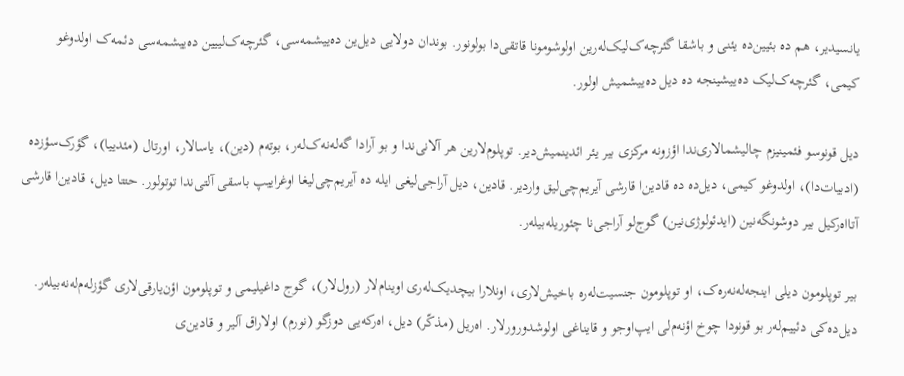یانسیدیر، هم ده بئیین‌ده یئنی و باشقا گئرچه‌ک‌لیک‌له‌رین اولوشومونا قاتقی‌دا بولونور. بوندان دولایی دیل‌ین ده‌ییشمه‌سی، گئرچه‌ک‌لییین ده‌ییشمه‌سی دئمه‌ک اولدوغو کیمی، گئرچه‌ک‌لیک ده‌ییشینجه ده دیل ده‌ییشمیش اولور.

دیل قونوسو فئمینیزم چالیشمالاری‌ندا اؤزونه مرکزی بیر یئر ائدینمیش‌دیر. توپلوم‌لارین هر آلانی‌ندا و بو آرادا گه‌له‌نه‌ک‌‌له‌ر، بوته‌م (دین)، یاسالار، اورتال (مئدییا)، گؤرک‌سؤزده (ادبیات‌دا)، اولدوغو کیمی، دیل‌ده ده قادین‌ا قارشی آیریم‌چی‌لیق واردیر. قادین، دیل آراجی‌لیغی ایله ده آیریم‌چی‌لیغا اوغراییپ باسقی آلتی‌ندا توتولور. حتتا دیل، قادین‌ا قارشی آتااه‌رکیل بیر دوشونگه‌نین (ایدئولوژی‌نین) گوج‌لو آراجی‌نا چئوریله‌بیله‌ر.

بیر توپلومون دیلی اینجه‌له‌نه‌ره‌ک، او توپلومون جنسیت‌‌‌له‌ره باخیش‌لاری، اونلارا بیچدیک‌‌له‌ری اوینام‌لار (رول‌لار)، گوج داغیلیمی و توپلومون اؤن‌یارقی‌لاری گؤزله‌م‌له‌نه‌بیله‌ر. دیل‌ده‌کی دئییم‌‌له‌ر بو قونودا چوخ اؤنه‌م‌لی ایپ‌اوجو و قایناغی اولوشدورورلار. اه‌ریل (مذکّر) دیل، اه‌رکه‌یی دوزگو (نورم) اولاراق آلیر و قادین‌ی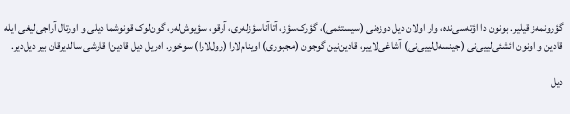گؤرونمه‌ز قیلیر. بونون دا اؤته‌سی‌نده، وار اولان دیل دوزه‌نی (سیستئمی)، گؤرک‌سؤز، آتاآناسؤز‌له‌ری، آرقو، سؤیوش‌‌له‌ر، گون‌لوک قونوشما دیلی و اورتال آراجی‌لیغی ایله قادین و اونون ائشئی‌لییی‌نی (جینسه‌ل‌لییی‌نی) آشاغی‌لاییر، قادین‌نین گوجون (مجبوری) اوینام‌لارا (رول‌لارا) سوخور. اه‌ریل دیل قادین‌ا قارشی سالدیرقان بیر دیل‌دیر.

دیل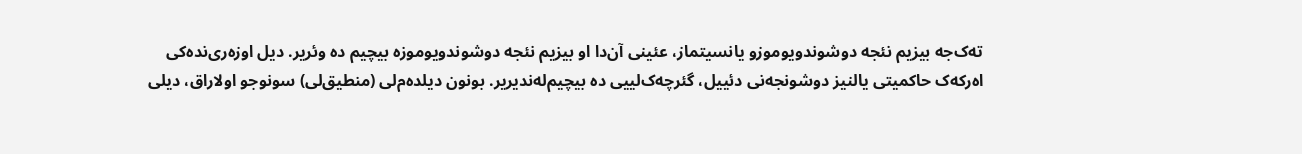ته‌ک‌جه بیزیم نئجه دوشوندویوموزو یانسیتماز، عئینی آن‌دا او بیزیم نئجه دوشوندویوموزه بیچیم ده وئریر. دیل اوزه‌ری‌نده‌کی اه‌رکه‌ک حاکمیتی یالنیز دوشونجه‌نی دئییل، گئرچه‌ک‌لییی ده بیچیم‌له‌ندیریر. بونون دیلده‌م‌لی (منطیق‌لی) سونوجو اولاراق، دیلی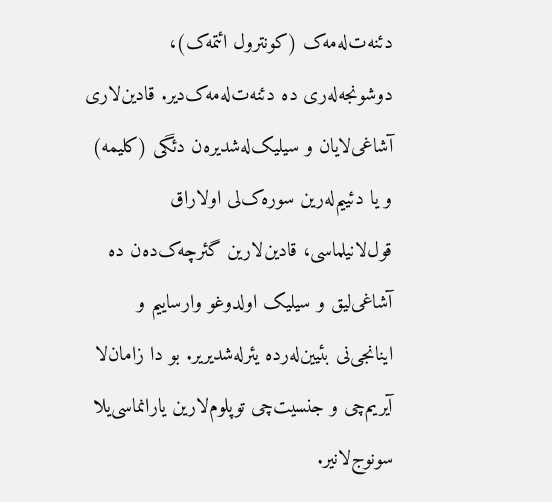دئنه‌ت‌له‌مه‌ک (کونترول ائتمه‌ک)، دوشونجه‌‌له‌ری ده دئنه‌ت‌له‌مه‌ک‌دیر. قادین‌لاری آشاغی‌لایان و سیلیک‌له‌شدیره‌ن دئگی (کلیمه) و یا دئییم‌‌له‌رین سوره‌ک‌لی اولاراق قول‌لانیلماسی، قادین‌لارین گئرچه‌ک‌ده‌ن ده آشاغی‌لیق و سیلیک اولدوغو وارساییم و اینانجی‌نی بئیین‌‌له‌رده یئرله‌شدیریر. بو دا زامان‌لا آیریم‌چی و جنسیت‌‌چی توپلوم‌لارین یارانماسی‌یلا سونوج‌لانیر.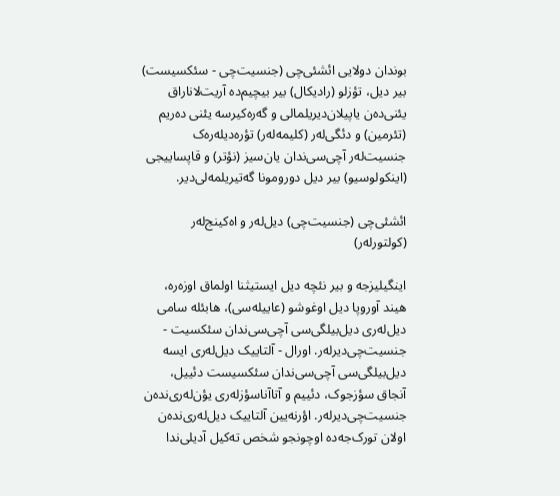بوندان دولایی ائشئی‌چی (جنسیت‌‌چی - سئکسیست) بیر دیل، تؤزلو (رادیکال) بیر بیچیم‌ده آریت‌لاناراق یئنی‌ده‌ن یاپیلان‌دیریلمالی و گه‌ره‌کیرسه یئنی ده‌ریم (تئرمین) و دئگی‌له‌‌ر (کلیمه‌‌له‌ر) تؤره‌دیله‌‌ره‌ک جنسیت‌‌‌له‌ر آچی‌سی‌ندان یان‌سیز (نؤتر) و قاپساییجی (اینکولوسیو) بیر دیل دورومونا گه‌تیریلمه‌لی‌دیر.

ائشئی‌چی (جنسیت‌‌چی) دیل‌‌له‌ر و اه‌کینج‌‌له‌ر (کولتور‌له‌ر)

اینگیلیزجه و بیر نئچه دیل ایستیثنا اولماق اوزه‌ره، هیند آوروپا دیل اوغوشو (عاییله‌سی)، هابئله سامی دیل‌‌له‌ری دیل‌بیلگی‌سی آچی‌سی‌ندان سئکسیت - جنسیت‌‌چی‌دیر‌له‌ر. اورال - آلتاییک دیل‌‌له‌ری ایسه دیل‌بیلگی‌سی آچی‌سی‌ندان سئکسیست دئییل، آنجاق سؤزجوک، دئییم و آتاآناسؤز‌له‌ری یؤن‌‌له‌ری‌نده‌ن جنسیت‌‌چی‌دیر‌له‌ر. اؤرنه‌یین آلتاییک دیل‌‌له‌ری‌نده‌ن اولان تورک‌جه‌ده اوچونجو شخص ته‌کیل آدیلی‌ندا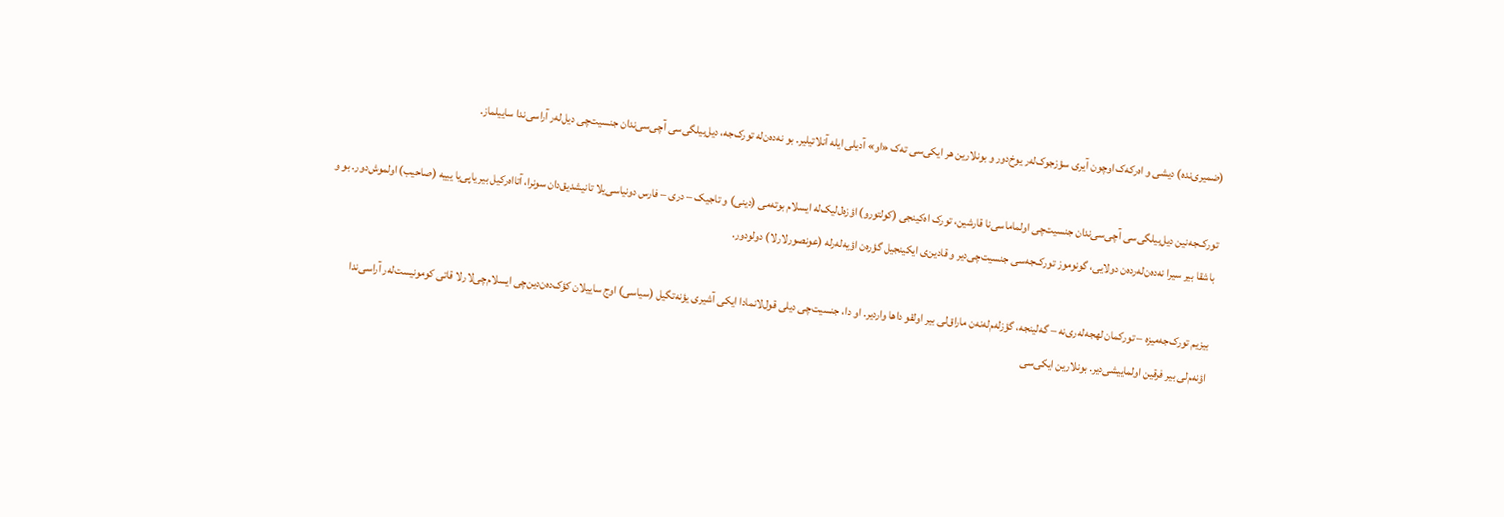(ضمیری‌نده) دیشی و اه‌رکه‌ک اوچون آیری سؤزجوک‌‌له‌ر یوخ‌دور و بونلارین هر ایکی‌سی ته‌ک «او» آدیلی ایله آنلاتیلیر. بو نه‌ده‌ن‌له تورک‌جه، دیل‌بیلگی‌سی آچی‌سی‌ندان جنسیت‌‌چی دیل‌‌له‌ر آراسی‌ندا ساییلماز.

تورک‌جه‌نین دیل‌بیلگی‌سی آچی‌سی‌ندان جنسیت‌‌چی اولماماسی‌نا قارشین، تورک اه‌کینجی (کولتورو) اؤزه‌ل‌لیک‌له ایسلام بوته‌می (دینی) و تاجیک – دری – فارس دونیاسی‌یلا تانیشدیق‌دان سونرا، آتااه‌رکیل بیر یاپی‌یا یییه (صاحیب) اولموش‌دور. بو و باشقا بیر سیرا نه‌ده‌ن‌‌له‌رده‌ن دولایی، گونوموز تورک‌جه‌سی جنسیت‌‌چی‌دیر و قادین‌ی ایکینجیل گؤره‌ن اؤیه‌‌له‌رله (عونصورلارلا) دولودور.

بیزیم تورک‌جه‌میزه – تورکمان لهجه‌له‌ری‌نه – گه‌لینجه، گؤزله‌م‌له‌نه‌ن ماراق‌لی بیر اولقو داها واردیر. او دا، جنسیت‌‌چی دیلی قول‌لانمادا ایکی آشیری یؤنه‌تگیل (سیاسی) اوج ساییلان کؤک‌ده‌ن‌دین‌چی ایسلام‌چی‌لارلا قاتی کومونیست‌‌له‌ر آراسی‌ندا اؤنه‌م‌لی بیر فرقین اولماییشی‌دیر. بونلارین ایکی‌سی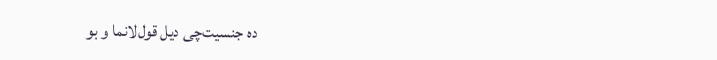ده جنسیت‌‌چی دیل قول‌لانما و بو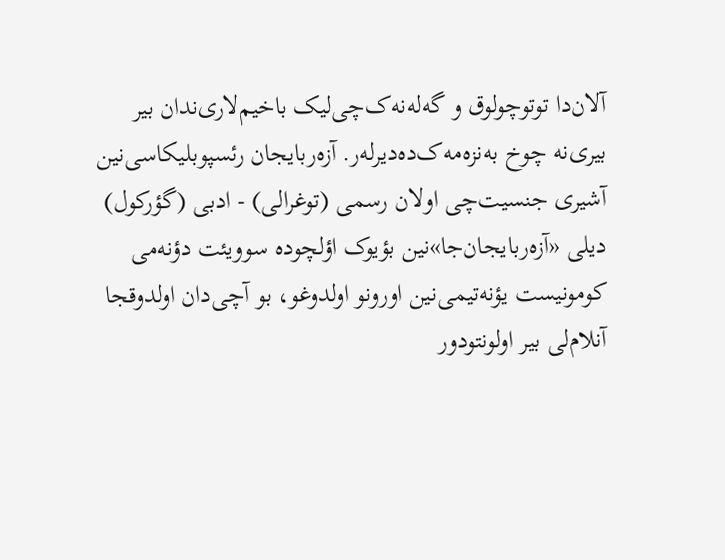آلان‌دا توتوچولوق و گه‌له‌نه‌ک‌چی‌لیک باخیم‌لاری‌ندان بیر بیری‌نه چوخ به‌نزه‌مه‌ک‌ده‌دیر‌له‌ر. آزه‌ربایجان رئسپوبلیکاسی‌نین آشیری جنسیت‌‌چی اولان رسمی (توغرالی) - ادبی (گؤرکول) دیلی «آزه‌ربایجان‌جا»نین بؤیوک اؤلچوده سوویئت دؤنه‌می کومونیست یؤنه‌تیمی‌نین اورونو اولدوغو، بو آچی‌دان اولدوقجا آنلام‌لی بیر اولونتودور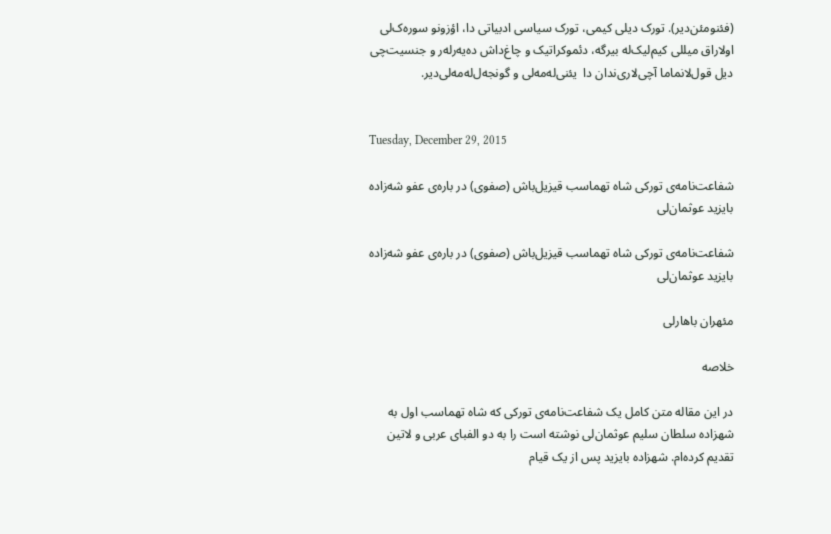(فئنومئن‌دیر). تورک دیلی کیمی، تورک سیاسی ادبیاتی دا، اؤزونو سوره‌ک‌لی اولاراق میللی کیم‌لیک‌له بیرگه، دئموکراتیک و چاغ‌داش ده‌یه‌ر‌له‌ر و جنسیت‌چی دیل قول‌لانماما آچی‌لاری‌ندان دا  یئنی‌له‌مه‌لی و گونجه‌ل‌له‌مه‌لی‌دیر.


Tuesday, December 29, 2015

شفاعت‌نامه‌ی تورکی شاه تهماسب قیزیل‌باش (صفوی) در باره‌ی عفو شه‌زاده بایزید عوثمان‌لی

شفاعت‌نامه‌ی تورکی شاه تهماسب قیزیل‌باش (صفوی) در باره‌ی عفو شه‌زاده بایزید عوثمان‌لی

مئهران باهارلی

خلاصه

در این مقاله متن کامل یک شفاعت‌نامه‌ی تورکی که شاه تهماسب اول به شهزاده سلطان سلیم عوثمان‌لی نوشته است را به دو الفبای عربی و لاتین تقدیم کرده‌ام. شهزاده بایزید پس از یک قیام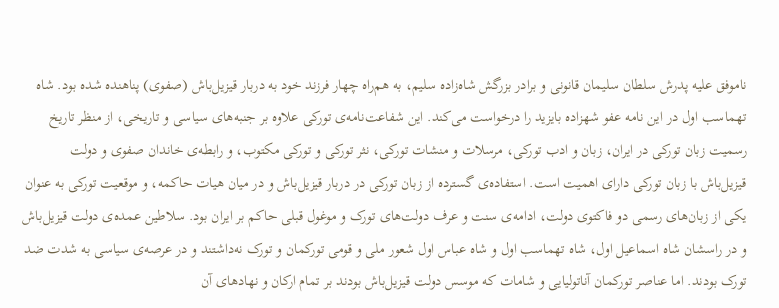ناموفق علیه پدرش سلطان سلیمان قانونی و برادر بزرگش شاه‌زاده سلیم، به هم‌راه چهار فرزند خود به دربار قیزیل‌باش (صفوی) پناهنده شده بود. شاه تهماسب اول در این نامه عفو شهزاده بایزید را درخواست می‌کند. این شفاعت‌نامه‌ی تورکی علاوه بر جنبه‌های سیاسی و تاریخی، از منظر تاریخ رسمیت زبان تورکی در ایران، زبان و ادب تورکی، مرسلات و منشات تورکی، نثر تورکی و تورکی مکتوب، و رابطه‌ی خاندان صفوی و دولت قیزیل‌باش با زبان تورکی دارای اهمیت است. استفاده‌ی گسترده از زبان تورکی در دربار قیزیل‌باش و در میان هیات حاکمه، و موقعیت تورکی به عنوان یکی از زبان‌های رسمی دو فاکتوی دولت، ادامه‌ی سنت و عرف دولت‌های تورک و موغول قبلی حاکم بر ایران بود. سلاطین عمده‌ی دولت قیزیل‌باش و در راسشان شاه اسماعیل اول، شاه تهماسب اول و شاه عباس اول شعور ملی و قومی تورکمان و تورک نه‌داشتند و در عرصه‌ی سیاسی به شدت ضد تورک بودند. اما عناصر تورکمان آناتولیایی و شامات که موسس دولت قیزیل‌باش بودند بر تمام ارکان و نهادهای آن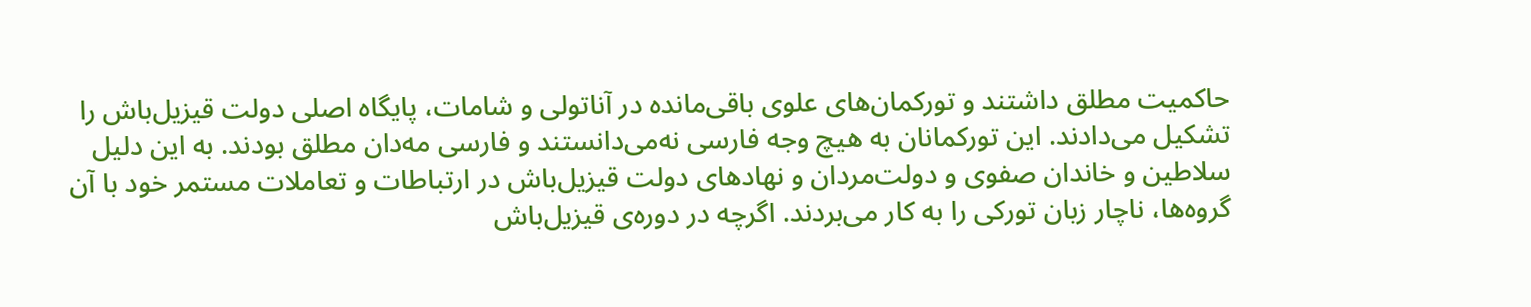حاکمیت مطلق داشتند و تورکمان‌های علوی باقی‌مانده در آناتولی و شامات، پایگاه اصلی دولت قیزیل‌باش را تشکیل می‌دادند. این تورکمانان به هیچ وجه فارسی نه‌می‌دانستند و فارسی مه‌دان مطلق بودند. به این دلیل سلاطین و خاندان صفوی و دولت‌مردان و نهادهای دولت قیزیل‌باش در ارتباطات و تعاملات مستمر خود با آن‌ گروه‌ها، ناچار زبان تورکی را به کار می‌بردند. اگرچه در دوره‌ی قیزیل‌باش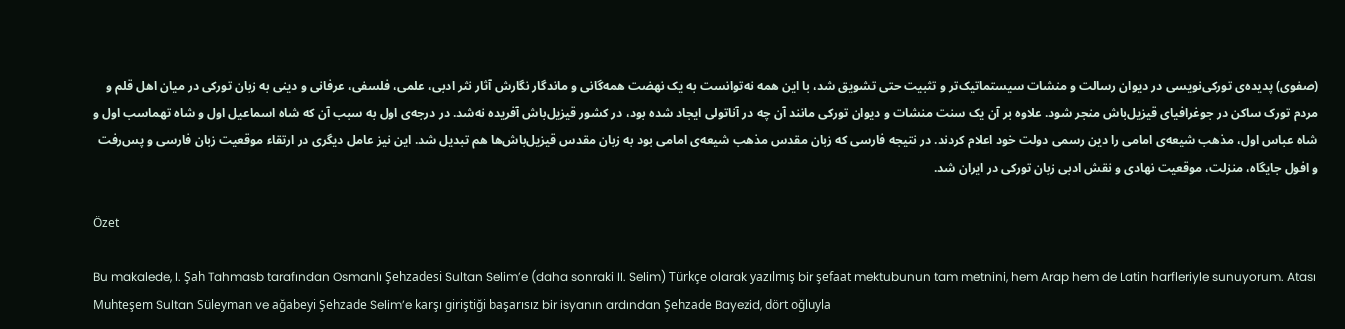(صفوی) پدیده‌ی تورکی‌نویسی در دیوان رسالت و منشات سیستماتیک‌تر و تثبیت حتی تشویق شد، با این همه نه‌توانست به یک نهضت همه‌گانی و ماندگار نگارش آثار نثر ادبی، علمی، فلسفی، عرفانی و دینی به زبان تورکی در میان اهل قلم و مردم تورک ساکن در جوغرافیای قیزیل‌باش منجر شود. علاوه بر آن یک سنت منشات و دیوان تورکی مانند آن چه در آناتولی ایجاد شده بود، در کشور قیزیل‌باش آفریده نه‌شد. در درجه‌ی اول به سبب آن که شاه اسماعیل اول و شاه تهماسب اول و شاه عباس اول، مذهب شیعه‌ی امامی را دین رسمی دولت خود اعلام کردند. در نتیجه فارسی که زبان مقدس مذهب شیعه‌ی امامی بود به زبان مقدس قیزیل‌باش‌ها هم تبدیل شد. این نیز عامل دیگری در ارتقاء موقعیت زبان فارسی و پس‌رفت و افول جایگاه، منزلت، موقعیت نهادی و نقش ادبی زبان تورکی در ایران شد.

Özet

Bu makalede, I. Şah Tahmasb tarafından Osmanlı Şehzadesi Sultan Selim’e (daha sonraki II. Selim) Türkçe olarak yazılmış bir şefaat mektubunun tam metnini, hem Arap hem de Latin harfleriyle sunuyorum. Atası Muhteşem Sultan Süleyman ve ağabeyi Şehzade Selim’e karşı giriştiği başarısız bir isyanın ardından Şehzade Bayezid, dört oğluyla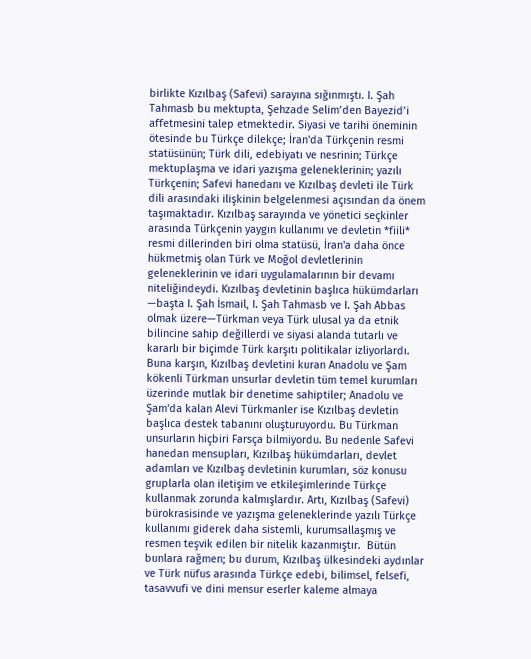birlikte Kızılbaş (Safevi) sarayına sığınmıştı. I. Şah Tahmasb bu mektupta, Şehzade Selim’den Bayezid’i affetmesini talep etmektedir. Siyasi ve tarihi öneminin ötesinde bu Türkçe dilekçe; İran'da Türkçenin resmi statüsünün; Türk dili, edebiyatı ve nesrinin; Türkçe mektuplaşma ve idari yazışma geleneklerinin; yazılı Türkçenin; Safevi hanedanı ve Kızılbaş devleti ile Türk dili arasındaki ilişkinin belgelenmesi açısından da önem taşımaktadır. Kızılbaş sarayında ve yönetici seçkinler arasında Türkçenin yaygın kullanımı ve devletin *fiili* resmi dillerinden biri olma statüsü, İran'a daha önce hükmetmiş olan Türk ve Moğol devletlerinin geleneklerinin ve idari uygulamalarının bir devamı niteliğindeydi. Kızılbaş devletinin başlıca hükümdarları —başta I. Şah İsmail, I. Şah Tahmasb ve I. Şah Abbas olmak üzere—Türkman veya Türk ulusal ya da etnik bilincine sahip değillerdi ve siyasi alanda tutarlı ve kararlı bir biçimde Türk karşıtı politikalar izliyorlardı. Buna karşın, Kızılbaş devletini kuran Anadolu ve Şam kökenli Türkman unsurlar devletin tüm temel kurumları üzerinde mutlak bir denetime sahiptiler; Anadolu ve Şam'da kalan Alevi Türkmanler ise Kızılbaş devletin başlıca destek tabanını oluşturuyordu. Bu Türkman unsurların hiçbiri Farsça bilmiyordu. Bu nedenle Safevi hanedan mensupları, Kızılbaş hükümdarları, devlet adamları ve Kızılbaş devletinin kurumları, söz konusu gruplarla olan iletişim ve etkileşimlerinde Türkçe kullanmak zorunda kalmışlardır. Artı, Kızılbaş (Safevi) bürokrasisinde ve yazışma geleneklerinde yazılı Türkçe kullanımı giderek daha sistemli, kurumsallaşmış ve resmen teşvik edilen bir nitelik kazanmıştır.  Bütün bunlara rağmen; bu durum, Kızılbaş ülkesindeki aydınlar ve Türk nüfus arasında Türkçe edebi, bilimsel, felsefi, tasavvufi ve dini mensur eserler kaleme almaya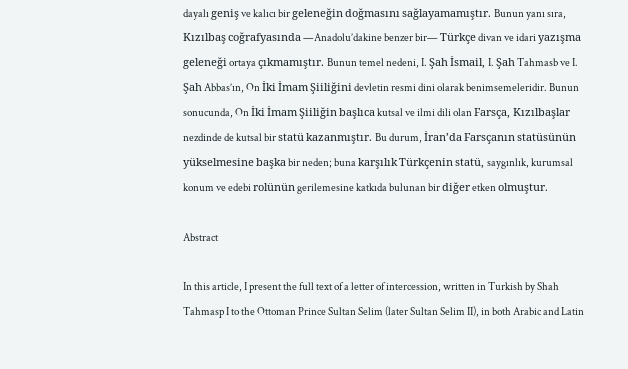dayalı geniş ve kalıcı bir geleneğin doğmasını sağlayamamıştır. Bunun yanı sıra, Kızılbaş coğrafyasında —Anadolu’dakine benzer bir— Türkçe divan ve idari yazışma geleneği ortaya çıkmamıştır. Bunun temel nedeni, I. Şah İsmail, I. Şah Tahmasb ve I. Şah Abbas’ın, On İki İmam Şiiliğini devletin resmi dini olarak benimsemeleridir. Bunun sonucunda, On İki İmam Şiiliğin başlıca kutsal ve ilmi dili olan Farsça, Kızılbaşlar nezdinde de kutsal bir statü kazanmıştır. Bu durum, İran’da Farsçanın statüsünün yükselmesine başka bir neden; buna karşılık Türkçenin statü, saygınlık, kurumsal konum ve edebi rolünün gerilemesine katkıda bulunan bir diğer etken olmuştur.

Abstract

In this article, I present the full text of a letter of intercession, written in Turkish by Shah Tahmasp I to the Ottoman Prince Sultan Selim (later Sultan Selim II), in both Arabic and Latin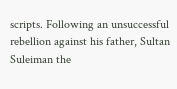scripts. Following an unsuccessful rebellion against his father, Sultan Suleiman the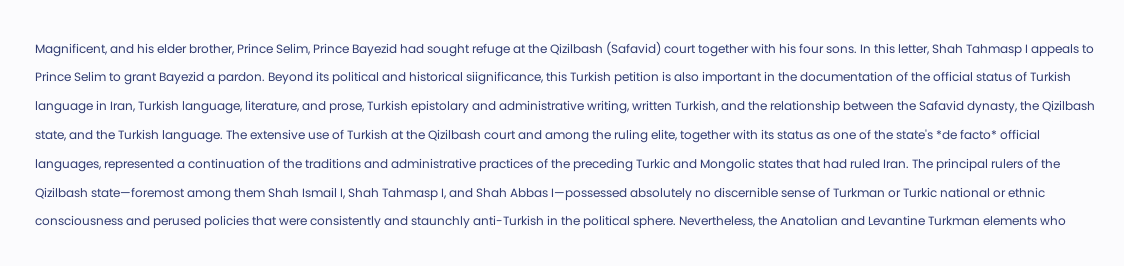Magnificent, and his elder brother, Prince Selim, Prince Bayezid had sought refuge at the Qizilbash (Safavid) court together with his four sons. In this letter, Shah Tahmasp I appeals to Prince Selim to grant Bayezid a pardon. Beyond its political and historical siignificance, this Turkish petition is also important in the documentation of the official status of Turkish language in Iran, Turkish language, literature, and prose, Turkish epistolary and administrative writing, written Turkish, and the relationship between the Safavid dynasty, the Qizilbash state, and the Turkish language. The extensive use of Turkish at the Qizilbash court and among the ruling elite, together with its status as one of the state's *de facto* official languages, represented a continuation of the traditions and administrative practices of the preceding Turkic and Mongolic states that had ruled Iran. The principal rulers of the Qizilbash state—foremost among them Shah Ismail I, Shah Tahmasp I, and Shah Abbas I—possessed absolutely no discernible sense of Turkman or Turkic national or ethnic consciousness and perused policies that were consistently and staunchly anti-Turkish in the political sphere. Nevertheless, the Anatolian and Levantine Turkman elements who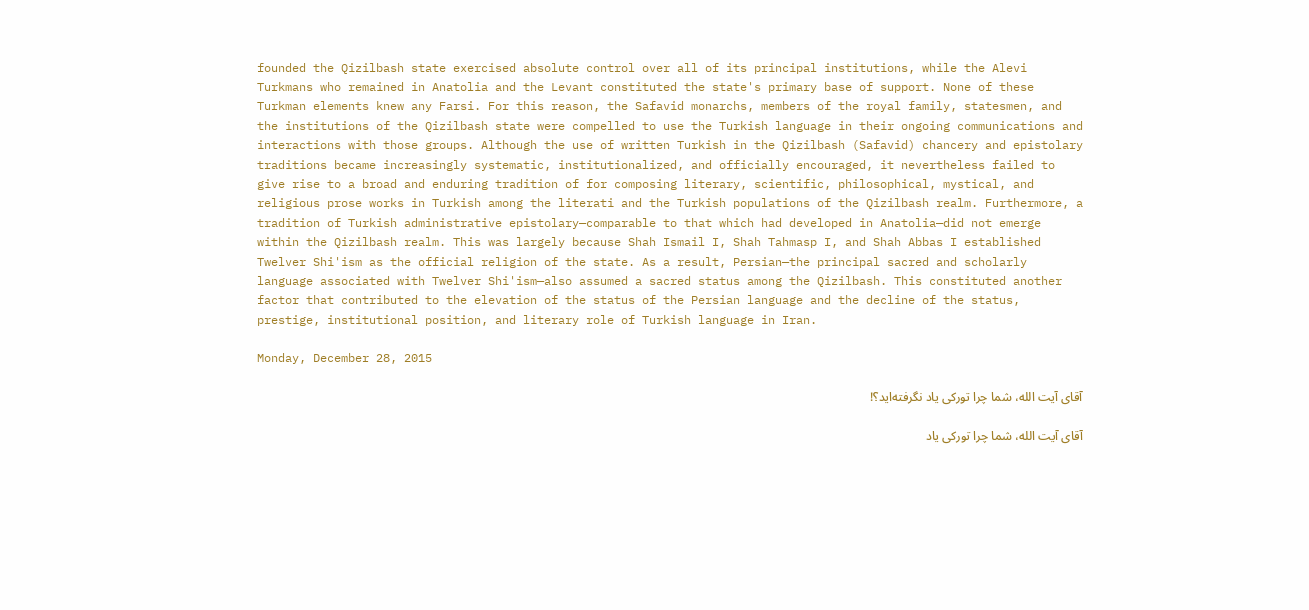founded the Qizilbash state exercised absolute control over all of its principal institutions, while the Alevi Turkmans who remained in Anatolia and the Levant constituted the state's primary base of support. None of these Turkman elements knew any Farsi. For this reason, the Safavid monarchs, members of the royal family, statesmen, and the institutions of the Qizilbash state were compelled to use the Turkish language in their ongoing communications and interactions with those groups. Although the use of written Turkish in the Qizilbash (Safavid) chancery and epistolary traditions became increasingly systematic, institutionalized, and officially encouraged, it nevertheless failed to give rise to a broad and enduring tradition of for composing literary, scientific, philosophical, mystical, and religious prose works in Turkish among the literati and the Turkish populations of the Qizilbash realm. Furthermore, a tradition of Turkish administrative epistolary—comparable to that which had developed in Anatolia—did not emerge within the Qizilbash realm. This was largely because Shah Ismail I, Shah Tahmasp I, and Shah Abbas I established Twelver Shi'ism as the official religion of the state. As a result, Persian—the principal sacred and scholarly language associated with Twelver Shi'ism—also assumed a sacred status among the Qizilbash. This constituted another factor that contributed to the elevation of the status of the Persian language and the decline of the status, prestige, institutional position, and literary role of Turkish language in Iran.

Monday, December 28, 2015

آقای آیت الله، شما چرا تورکی یاد نگرفته‌اید؟!

آقای آیت الله، شما چرا تورکی یاد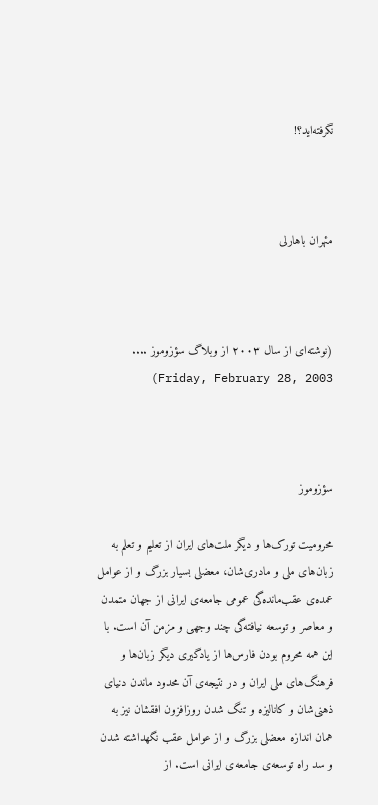نگرفته‌اید؟!



مئهران باهارلی



(نوشته‌ای از سال ٢٠٠٣ از وبلاگ سؤزوموز .... Friday, February 28, 2003)



سؤزوموز

محرومیت تورک‌ها و دیگر ملت‌های ایران از تعلیم و تعلم به زبان‌های ملی و مادری‌شان، معضلی بسیار بزرگ و از عوامل عمده‌ی عقب‌مانده‌گی عمومی جامعه‌ی ایرانی از جهان متمدن و معاصر و توسعه نیافته‌گی چند وجهی و مزمن آن است. با این همه محروم بودن فارس‌ها از یادگیری دیگر زبان‌ها و فرهنگ‌های ملی ایران و در نتیجه‌ی آن محدود ماندن دنیای ذهنی‌شان و کانالیزه و تنگ شدن روزافزون افقشان نیز به همان اندازه معضلی بزرگ و از عوامل عقب نگهداشته شدن و سد راه توسعه‌ی جامعه‌ی ایرانی است. از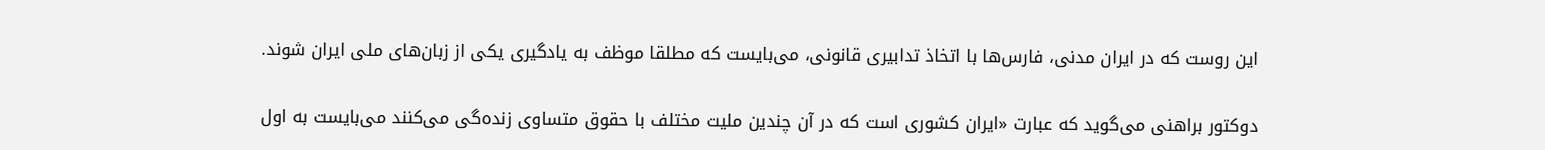این روست که در ایران مدنی، فارس‌ها با اتخاذ تدابیری قانونی، می‌بایست که مطلقا موظف به یادگیری یکی از زبان‌های ملی ایران شوند.

دوکتور براهنی می‌گوید که عبارت «ایران کشوری است که در آن چندین ملیت مختلف با حقوق متساوی زنده‌گی می‌کنند می‌بایست به اول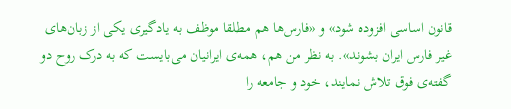قانون اساسی افزوده شود» و «فارس‌ها هم مطلقا موظف به یادگیری یکی از زبان‌های غیر فارس ایران بشوند». به نظر من هم، همه‌ی ایرانیان می‌بایست که به درک روح دو گفته‌ی فوق تلاش نمایند، خود و جامعه را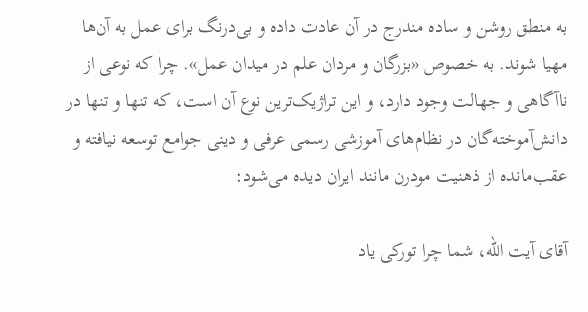به منطق روشن و ساده مندرج در آن عادت داده و بی‌درنگ برای عمل به آن‌ها مهیا شوند. به خصوص «بزرگان و مردان علم در میدان عمل». چرا که نوعی از ناآگاهی و جهالت وجود دارد، و این تراژیک‌ترین نوع آن است، که تنها و تنها در دانش‌آموخته‌گان در نظام‌های آموزشی رسمی عرفی و دینی جوامع توسعه نیافته و عقب‌مانده از ذهنیت مودرن مانند ایران دیده می‌شود:

آقای آیت الله، شما چرا تورکی یاد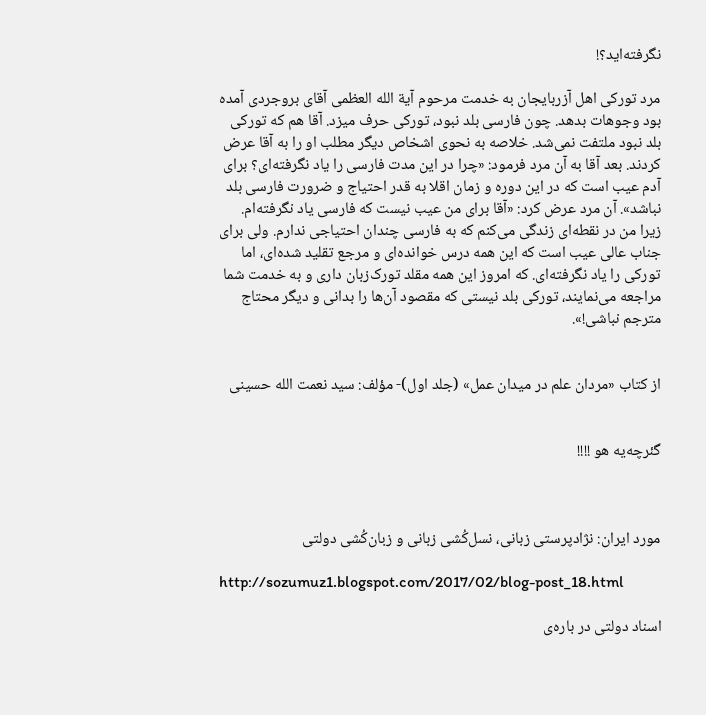نگرفته‌اید؟!

مرد تورکی اهل آزربایجان به خدمت مرحوم آیة الله العظمی آقای بروجردی آمده بود وجوهات بدهد. چون فارسی بلد نبود، تورکی حرف میزد. آقا هم که تورکی بلد نبود ملتفت نمی‌شد. خلاصه به نحوی اشخاص دیگر مطلب او را به آقا عرض کردند. بعد آقا به آن مرد فرمود: «چرا در این مدت فارسی را یاد نگرفته‌ای؟ برای آدم عیب است که در این دوره و زمان اقلا به قدر احتیاج و ضرورت فارسی بلد نباشد». آن مرد عرض کرد: «آقا برای من عیب نیست که فارسی یاد نگرفته‌ام. زیرا من در نقطه‌ای زندگی می‌کنم که به فارسی چندان احتیاجی ندارم. ولی برای جناب‌ عالی عیب است که این همه درس خوانده‌ای و مرجع تقلید شده‌ای، اما تورکی را یاد نگرفته‌ای. که امروز این همه مقلد تورک‌زبان داری و به خدمت شما مراجعه می‌نمایند، تورکی بلد نیستی که مقصود آن‌ها را بدانی و دیگر محتاج مترجم نباشی!».


از کتاب «مردان علم در میدان عمل» (جلد اول)- مؤلف: سید نعمت الله حسینی


گئرچه‌یه هو !!!!



مورد ایران: نژادپرستی زبانی، نسل‌کُشی زبانی و زبان‌کُشی دولتی

http://sozumuz1.blogspot.com/2017/02/blog-post_18.html

اسناد دولتی در باره‌ی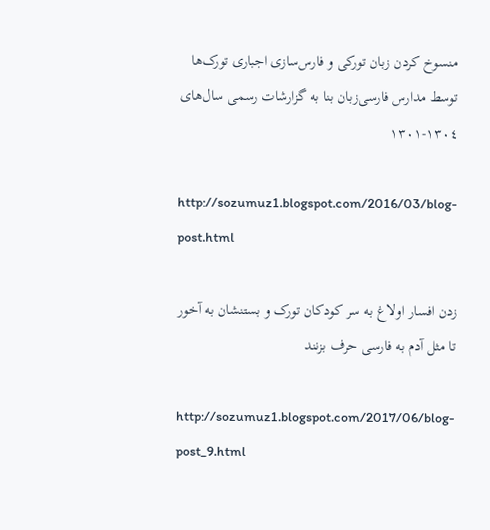منسوخ کردن زبان تورکی و فارس‌سازی اجباری تورک‌ها توسط مدارس فارسی‌زبان بنا به گزارشات رسمی سال‌های ١٣٠٤-١٣٠١

http://sozumuz1.blogspot.com/2016/03/blog-post.html

زدن افسار اولاغ به سر کودکان تورک و بستنشان به آخور تا مثل آدم به فارسی حرف بزنند

http://sozumuz1.blogspot.com/2017/06/blog-post_9.html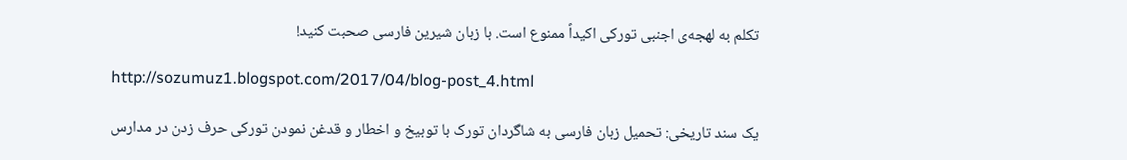تکلم به لهجه‌ی اجنبی تورکی اکیداً ممنوع است. با زبان شیرین فارسی صحبت کنید!

http://sozumuz1.blogspot.com/2017/04/blog-post_4.html

یک سند تاریخی: تحمیل زبان فارسی به شاگردان تورک با توبیخ و اخطار و قدغن نمودن تورکی حرف زدن در مدارس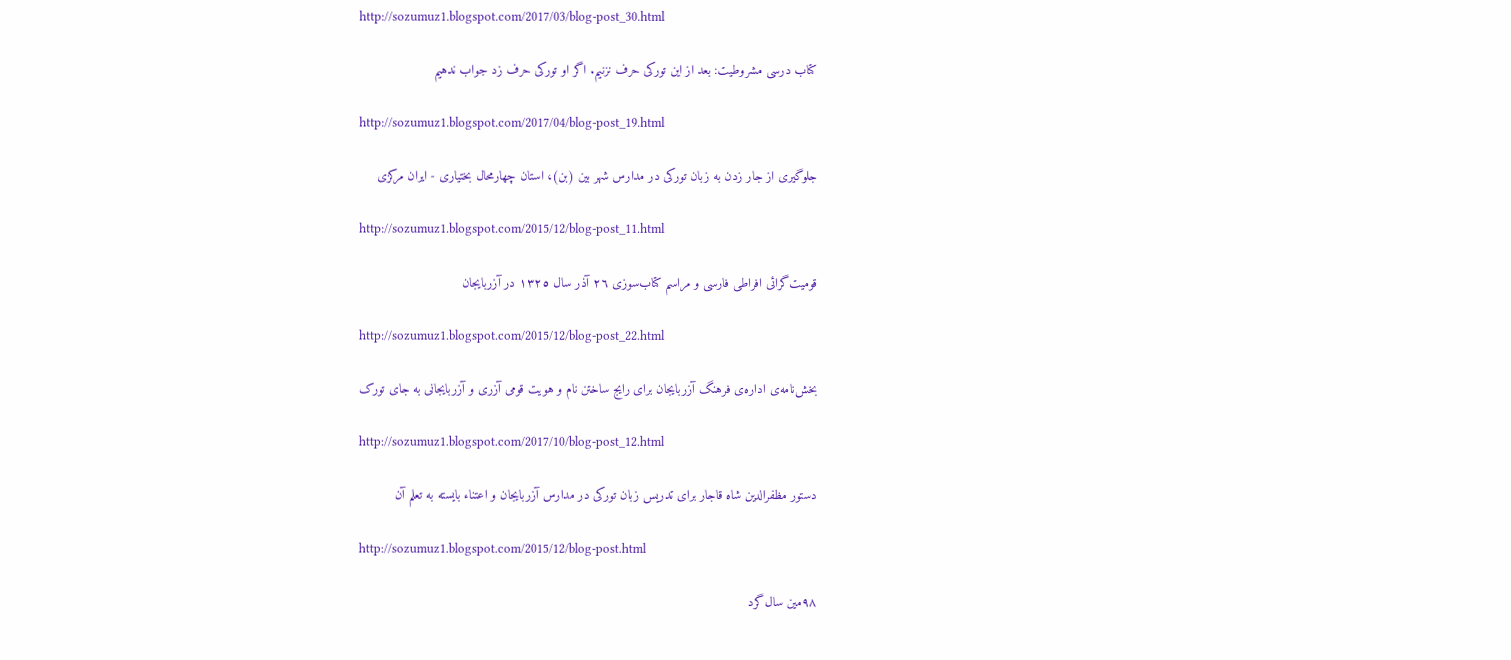http://sozumuz1.blogspot.com/2017/03/blog-post_30.html

کتاب درسی مشروطیت: بعد از این تورکی حرف نزنیم. اگر او تورکی حرف زد جواب ندهیم

http://sozumuz1.blogspot.com/2017/04/blog-post_19.html

جلوگیری از جار زدن به زبان تورکی در مدارس شهر بین (بن)، استان چهارمحال بختیاری - ایران مرکزی

http://sozumuz1.blogspot.com/2015/12/blog-post_11.html

قومیت‌گرائی افراطی فارسی و مراسم کتاب‌سوزی ٢٦ آذر سال ١٣٢٥ در آزربایجان

http://sozumuz1.blogspot.com/2015/12/blog-post_22.html

بخش‌نامه‌ی اداره‌ی فرهنگ آزربایجان برای رایج ساختن نام و هویت قومی آزری و آزربایجانی به جای تورک

http://sozumuz1.blogspot.com/2017/10/blog-post_12.html

دستور مظفرالدین شاه قاجار برای تدریس زبان تورکی در مدارس آزربایجان و اعتناء بایسته به تعلم آن

http://sozumuz1.blogspot.com/2015/12/blog-post.html

٩٨مین سال‌گرد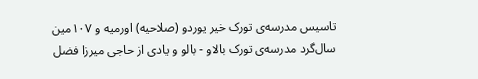تاسیس مدرسه‌ی تورک خیر یوردو (صلاحیه) اورمیه و ١٠٧مین سال‌گرد مدرسه‌ی تورک بالاو - بالو و یادی از حاجی میرزا فضل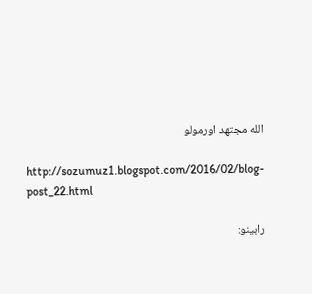الله مجتهد اورمولو

http://sozumuz1.blogspot.com/2016/02/blog-post_22.html

رابینو: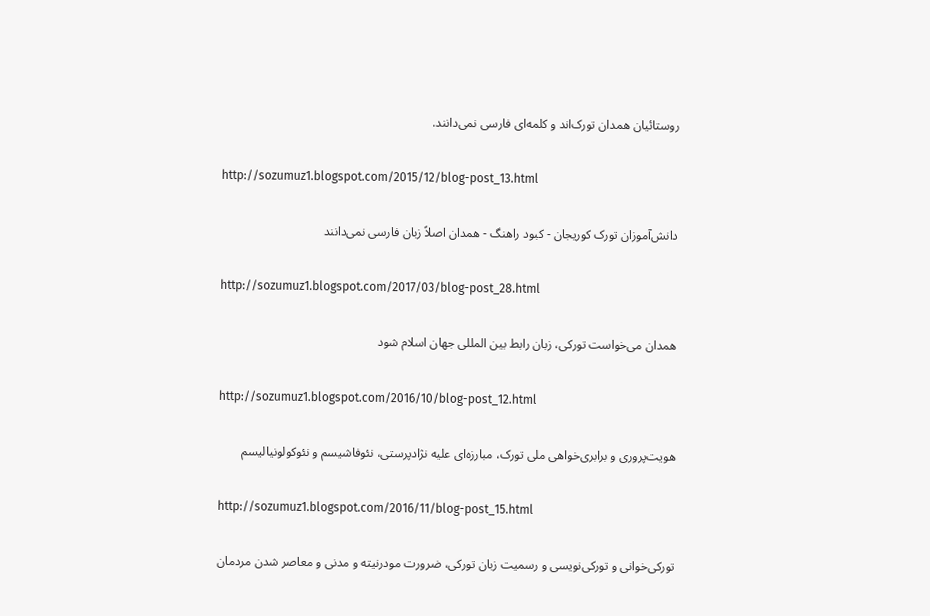روستائیان همدان تورک‌اند و کلمه‌ای فارسی نمی‌دانند.

http://sozumuz1.blogspot.com/2015/12/blog-post_13.html

دانش‌آموزان تورک کوریجان - کبود راهنگ - همدان اصلاً زبان فارسی نمی‌دانند

http://sozumuz1.blogspot.com/2017/03/blog-post_28.html

همدان می‌خواست تورکی، زبان رابط بین المللی جهان اسلام شود

http://sozumuz1.blogspot.com/2016/10/blog-post_12.html

هویت‌پروری و برابری‌خواهی ملی تورک، مبارزه‌ای علیه نژادپرستی، نئوفاشیسم و نئوکولونیالیسم

http://sozumuz1.blogspot.com/2016/11/blog-post_15.html

تورکی‌خوانی و تورکی‌نویسی و رسمیت زبان تورکی، ضرورت مودرنیته و مدنی و معاصر شدن مردمان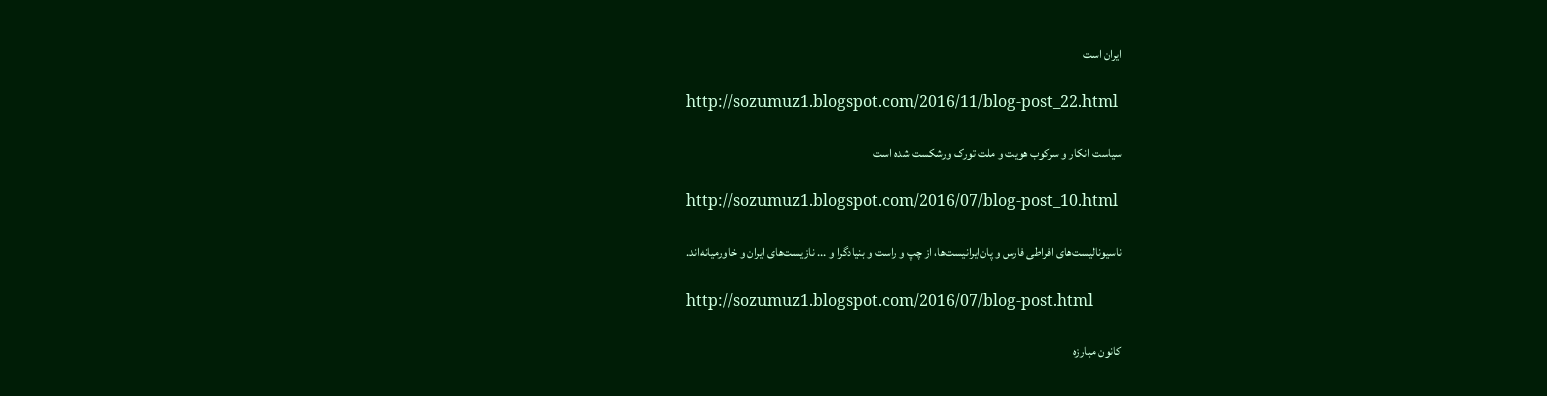ایران است

http://sozumuz1.blogspot.com/2016/11/blog-post_22.html

سیاست انکار و سرکوب هویت و ملت تورک ورشکست شده است

http://sozumuz1.blogspot.com/2016/07/blog-post_10.html

ناسیونالیست‌های افراطی فارس و پان‌ایرانیست‌ها، از چپ و راست و بنیادگرا و ... نازیست‌های ایران و خاورمیانه‌اند.

http://sozumuz1.blogspot.com/2016/07/blog-post.html

کانون مبارزه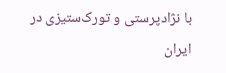با نژادپرستی و تورک‌ستیزی در ایران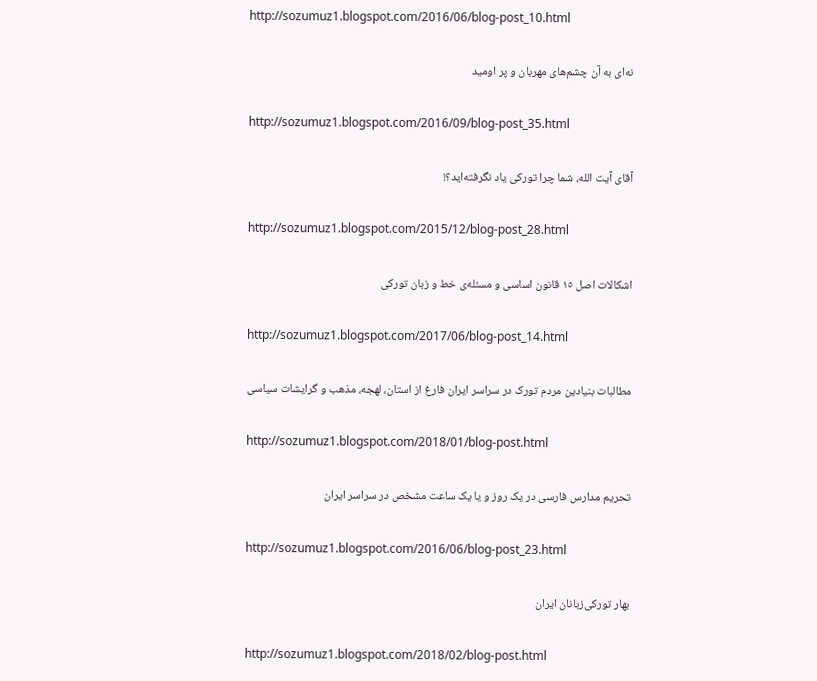http://sozumuz1.blogspot.com/2016/06/blog-post_10.html

نه‌‌ای به آن چشم‌های مهربان و پر اومید

http://sozumuz1.blogspot.com/2016/09/blog-post_35.html

آقای آیت الله، شما چرا تورکی یاد نگرفته‌اید؟!

http://sozumuz1.blogspot.com/2015/12/blog-post_28.html

اشکالات اصل ١٥ قانون اساسی و مسئله‌ی خط و زبان تورکی

http://sozumuz1.blogspot.com/2017/06/blog-post_14.html

مطالبات بنیادین مردم تورک در سراسر ایران فارغ از استان، لهجه، مذهب و گرایشات سیاسی

http://sozumuz1.blogspot.com/2018/01/blog-post.html

تحریم مدارس فارسی در یک روز و یا یک ساعت مشخص در سراسر ایران

http://sozumuz1.blogspot.com/2016/06/blog-post_23.html

بهار تورکی‌زبانان ایران

http://sozumuz1.blogspot.com/2018/02/blog-post.html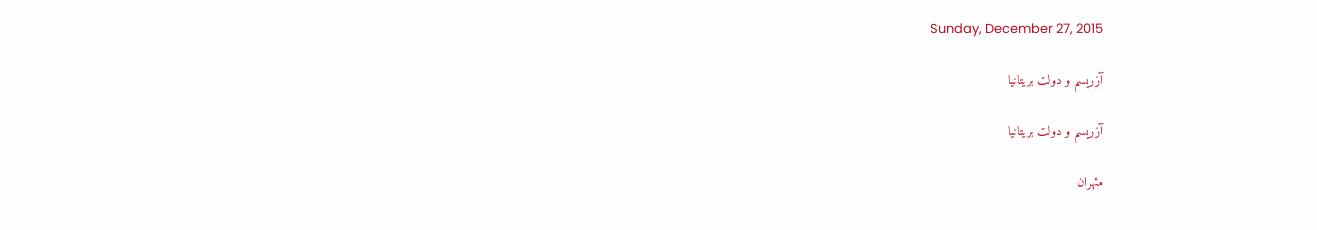Sunday, December 27, 2015

آزریسم و دولت بریتانیا

آزریسم و دولت بریتانیا

مئهران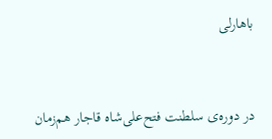باهارلی


در دوره‌ی سلطنت فتح‌علی‌شاه قاجار هم‌زمان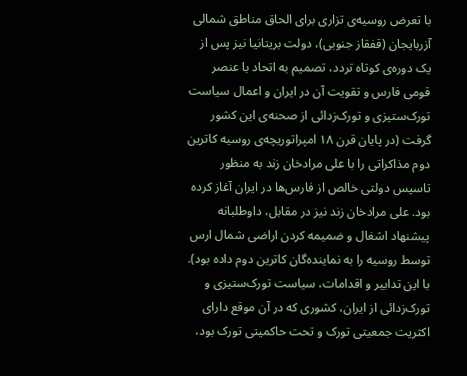با تعرض روسیه‌ی تزاری برای الحاق مناطق شمالی آزربایجان (قفقاز جنوبی)، دولت بریتانیا نیز پس از یک دوره‌ی کوتاه تردد، تصمیم به اتحاد با عنصر قومی فارس و تقویت آن در ایران و اعمال سیاست تورک‌ستیزی و تورک‌زدائی از صحنه‌ی این کشور گرفت (در پایان قرن ١٨ امپراتوریچه‌ی روسیه کاترین دوم مذاکراتی را با علی مرادخان زند به منظور تاسیس دولتی خالص از فارس‌ها در ایران آغاز کرده بود. علی مرادخان زند نیز در مقابل، داوطلبانه پیشنهاد اشغال و ضمیمه کردن اراضی شمال ارس توسط روسیه را به نماینده‌گان کاترین دوم داده بود). با این تدابیر و اقدامات، سیاست تورک‌ستیزی و تورک‌زدائی از ایران، کشوری که در آن موقع دارای اکثریت جمعیتی تورک و تحت حاکمیتی تورک بود،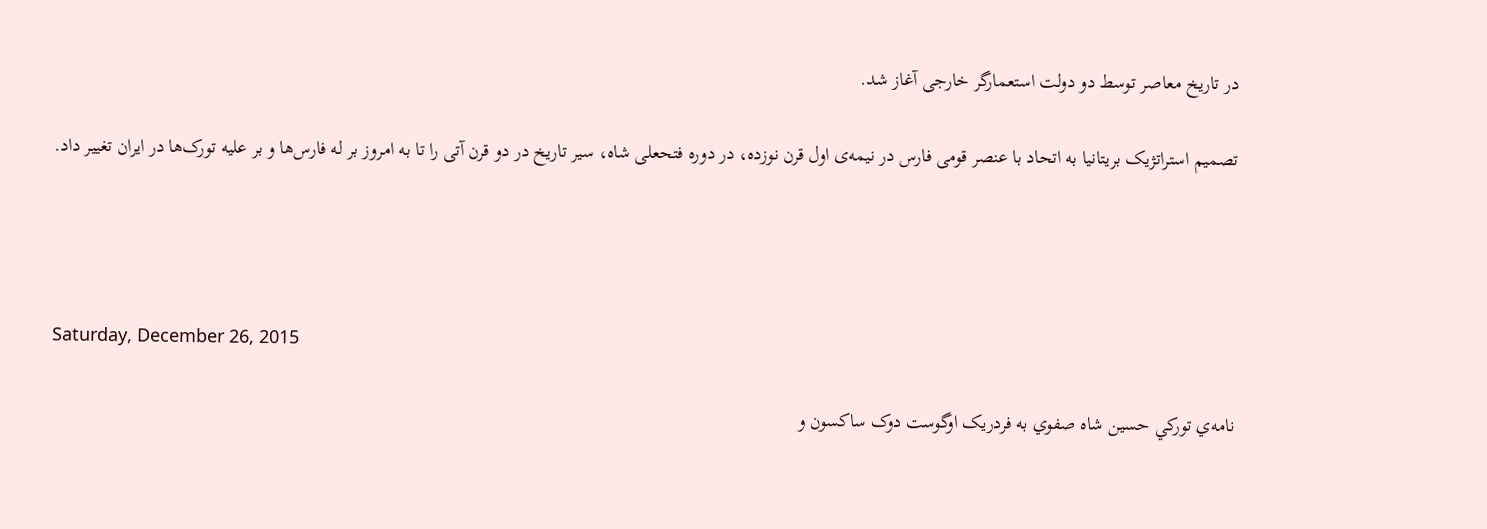در تاریخ معاصر توسط دو دولت استعمارگر خارجی آغاز شد.

تصمیم استراتژیک بریتانیا به اتحاد با عنصر قومی فارس در نیمه‌ی اول قرن نوزده، در دوره فتحعلی شاه، سیر تاریخ در دو قرن آتی را تا به امروز بر له فارس‌ها و بر علیه تورک‌ها در ایران تغییر داد.




Saturday, December 26, 2015

نامه‌ي تورکي حسين شاه صفوي به فردريک اوگوست دوک ساکسون و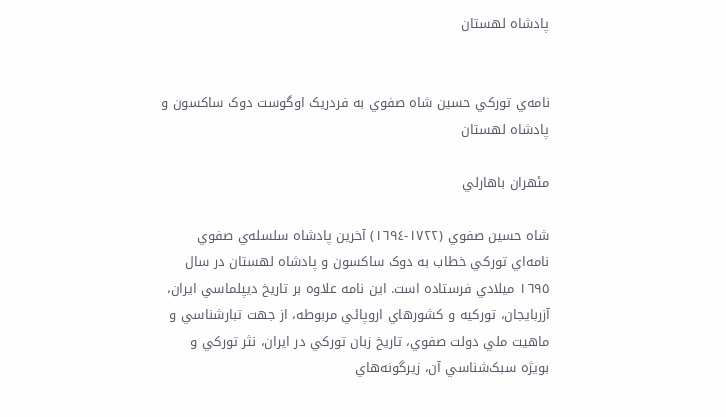پادشاه لهستان


نامه‌ي تورکي حسين شاه صفوي به فردريک اوگوست دوک ساکسون و پادشاه لهستان

مئهران باهارلي

شاه حسين صفوي (١٧٢٢-١٦٩٤) آخرين پادشاه سلسله‌ي صفوي نامه‌اي تورکي خطاب به دوک ساکسون و پادشاه لهستان در سال ١٦٩٥ ميلادي فرستاده است. اين نامه علاوه بر تاريخ ديپلماسي ايران، آزربايجان، تورکيه و کشورهاي اروپائي مربوطه، از جهت تبارشناسي و ماهيت ملي دولت صفوي، تاريخ زبان تورکي در ايران، نثر تورکي و بويژه سبک‌شناسي آن، زيرگونه‌هاي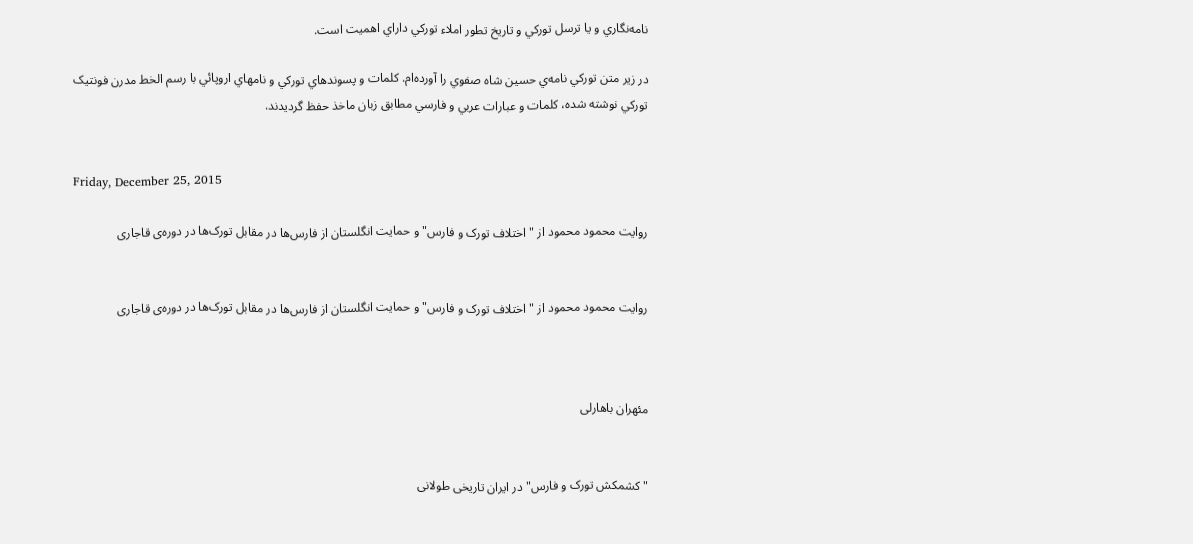نامه‌نگاري و يا ترسل تورکي و تاريخ تطور املاء تورکي داراي اهميت است.

در زير متن تورکي نامه‌ي حسين شاه صفوي را آورده‌ام. کلمات و پسوندهاي تورکي و نامهاي اروپائي با رسم الخط مدرن فونتيک تورکي نوشته شده، کلمات و عبارات عربي و فارسي مطابق زبان ماخذ حفظ گرديدند.


Friday, December 25, 2015

روایت محمود محمود از "اختلاف تورک و فارس" و حمایت انگلستان از فارس‌ها در مقابل تورک‌ها در دوره‌ی قاجاری


روایت محمود محمود از "اختلاف تورک و فارس" و حمایت انگلستان از فارس‌ها در مقابل تورک‌ها در دوره‌ی قاجاری



مئهران باهارلی


"کشمکش تورک و فارس" در ایران تاریخی طولانی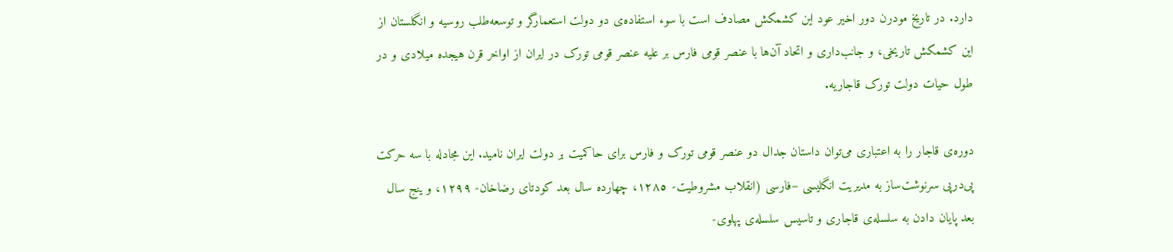دارد. در تاریخ مودرن دور اخیر عود این کشمکش مصادف است با سوء استفاده‌ی دو دولت استعمارگر و توسعه‌طلب روسیه و انگلستان از این کشمکش تاریخی، و جانب‌داری و اتحاد آن‌ها با عنصر قومی فارس بر علیه عنصر قومی تورک در ایران از اواخر قرن هیجده میلادی و در طول حیات دولت تورک قاجاریه.

دوره‌ی قاجار را به اعتباری می‌توان داستان جدال دو عنصر قومی تورک و فارس برای حاکمیت بر دولت ایران نامید. این مجادله با سه حرکت پی‌در‌پی سرنوشت‌ساز به مدیریت انگلیسی –فارسی (انقلاب مشروطیت- ١٢٨٥، چهارده سال بعد کودتای رضاخان- ١٢٩٩، و ینج سال بعد پایان دادن به سلسله‌ی قاجاری و تاسیس سلسله‌ی پهلوی-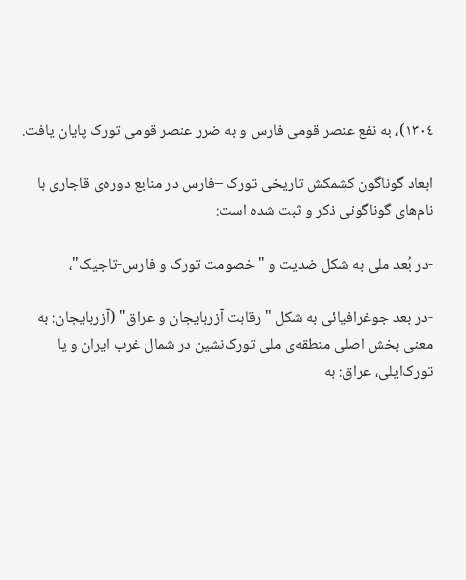١٣٠٤)، به نفع عنصر قومی فارس و به ضرر عنصر قومی تورک پایان یافت.

ابعاد گوناگون کشمکش تاریخی تورک –فارس در منابع دوره‌ی قاجاری با نام‌های گوناگونی ذکر و ثبت شده است:

-در بُعد ملی به شکل ضدیت و "خصومت تورک و فارس-تاجیک"،

-در بعد جوغرافیائی به شکل "رقابت آزربایجان و عراق" (آزربایجان: به معنی بخش اصلی منطقه‌ی ملی تورک‌نشین در شمال غرب ایران و یا تورک‌ایلی، عراق: به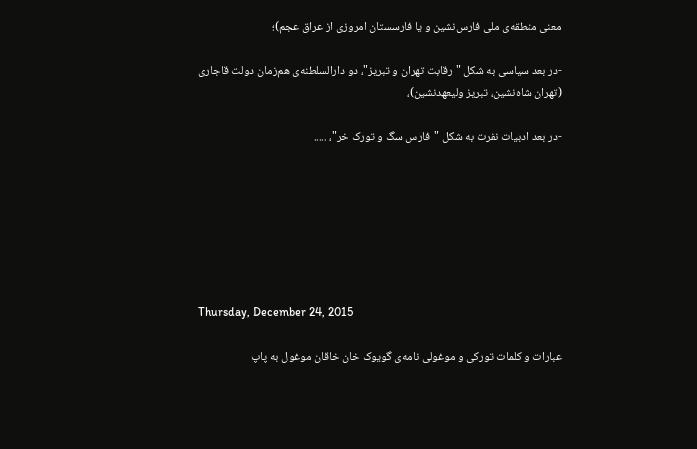معنی منطقه‌ی ملی فارس‌نشین و یا فارسستان امروزی از عراق عجم)؛

-در بعد سیاسی به شکل "رقابت تهران و تبریز"، دو دارالسلطنه‌ی هم‌زمان دولت قاجاری (تهران شاه‌نشین، تبریز ولیعهد‌نشین)،

-در بعد ادبیات نفرت به شکل "فارس سگ و تورک خر"، .....







Thursday, December 24, 2015

عبارات و کلمات تورکی و موغولی نامه‌ی گویوک ‌خان خاقان موغول به پاپ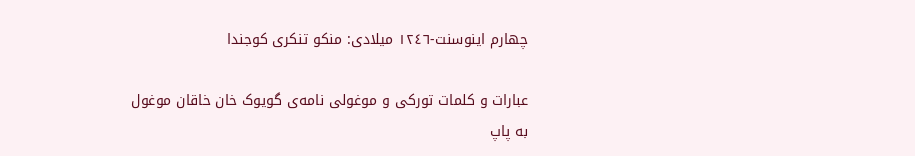چهارم اینوسنت-۱۲٤٦ میلادی: منکو تنکری کوجندا

عبارات و کلمات تورکی و موغولی نامه‌ی گویوک ‌خان خاقان موغول به پاپ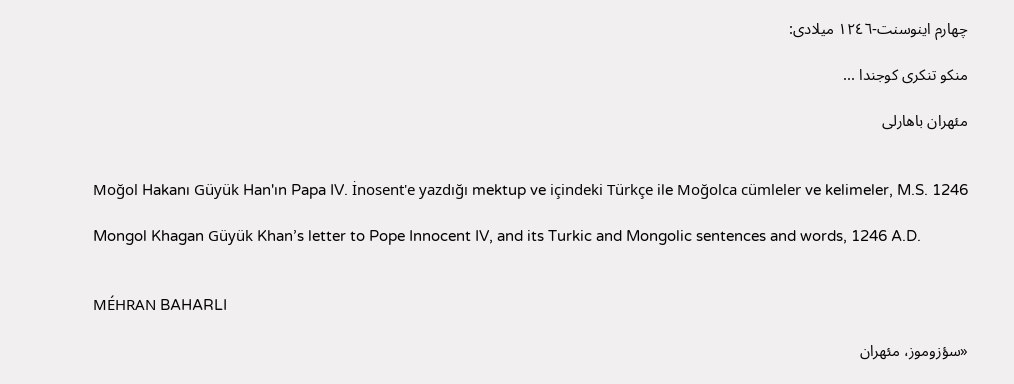چهارم اینوسنت-۱۲٤٦ میلادی:

منکو تنکری کوجندا ...

مئهران باهارلی


Moğol Hakanı Güyük Han'ın Papa IV. İnosent'e yazdığı mektup ve içindeki Türkçe ile Moğolca cümleler ve kelimeler, M.S. 1246

Mongol Khagan Güyük Khan’s letter to Pope Innocent IV, and its Turkic and Mongolic sentences and words, 1246 A.D.


MÉHRAN BAHARLI

«سؤزوموز، مئهران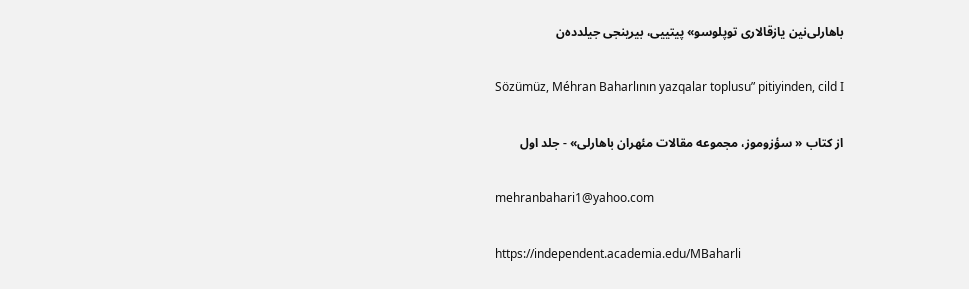باهارلی‌نین یازقالاری توپلوسو» پیتییی،‌ بیرینجی جیلدده‌ن

Sözümüz, Méhran Baharlının yazqalar toplusu” pitiyinden, cild I

از کتاب « سؤزوموز، مجموعه مقالات مئهران باهارلی» - جلد اول

mehranbahari1@yahoo.com

https://independent.academia.edu/MBaharli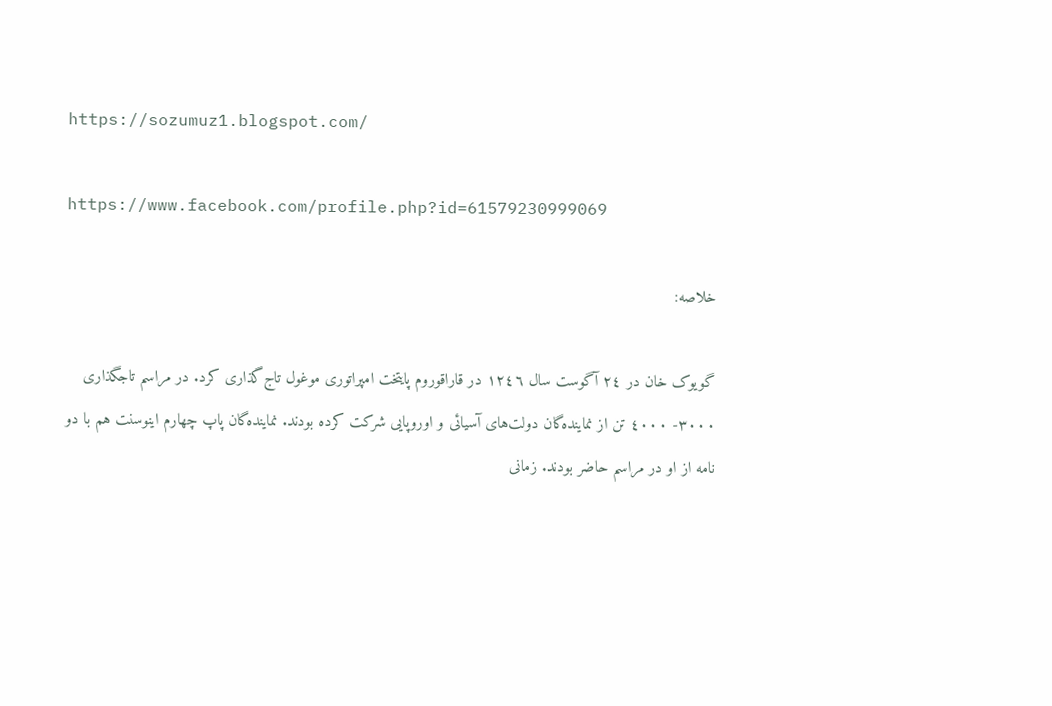https://sozumuz1.blogspot.com/

https://www.facebook.com/profile.php?id=61579230999069

خلاصه:

گویوک‌ خان در ٢٤ آگوست سال ١٢٤٦ در قاراقوروم پایتخت امپراتوری موغول تاج‌گذاری کرد. در مراسم تاجگذاری ٣٠٠٠- ٤٠٠٠ تن از نماینده‌گان دولت‌های آسیائی و اوروپایی شرکت کرده بودند. نماینده‌گان پاپ چهارم اینوسنت هم با دو نامه از او در مراسم حاضر بودند. زمانی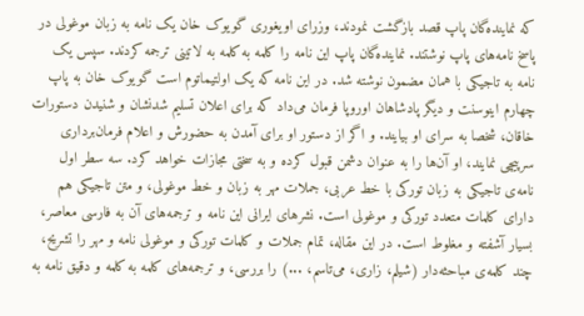که نماینده‌گان پاپ قصد بازگشت نمودند، وزرای اویغوری گویوک ‌خان یک نامه‌ به زبان موغولی در پاسخ نامه‌های پاپ نوشتند. نماینده‌گان پاپ این نامه را کلمه به کلمه به لاتینی ترجمه کردند. سپس یک نامه به تاجیکی با همان مضمون نوشته شد. در این نامه‌ که یک اولتیماتوم است گویوک‌ خان به پاپ چهارم اینوسنت و دیگر پادشاهان اوروپا فرمان می‌داد که برای اعلان تسلیم شدنشان و شنیدن دستورات خاقان، شخصا به سرای او بیایند. و اگر از دستور او برای آمدن به حضورش و اعلام فرمان‌برداری سرپیچی نمایند، او آن‌ها را به عنوان دشمن قبول کرده و به سختی مجازات خواهد کرد. سه سطر اول نامه‌ی تاجیکی به زبان تورکی با خط عربی، جملات مهر به زبان و خط موغولی، و متن تاجیکی هم دارای کلمات متعدد تورکی و موغولی است. نشرهای ایرانی این نامه و ترجمه‌های آن به فارسی معاصر، بسیار آشفته و مغلوط است. در این مقاله، تمام جملات و کلمات تورکی و موغولی نامه و مهر را تشریح، چند کلمه‌ی مباحثه‌دار (شیلم، زاری، می‌تاسم، ...) را بررسی، و ترجمه‌‌های کلمه به کلمه و دقیق نامه به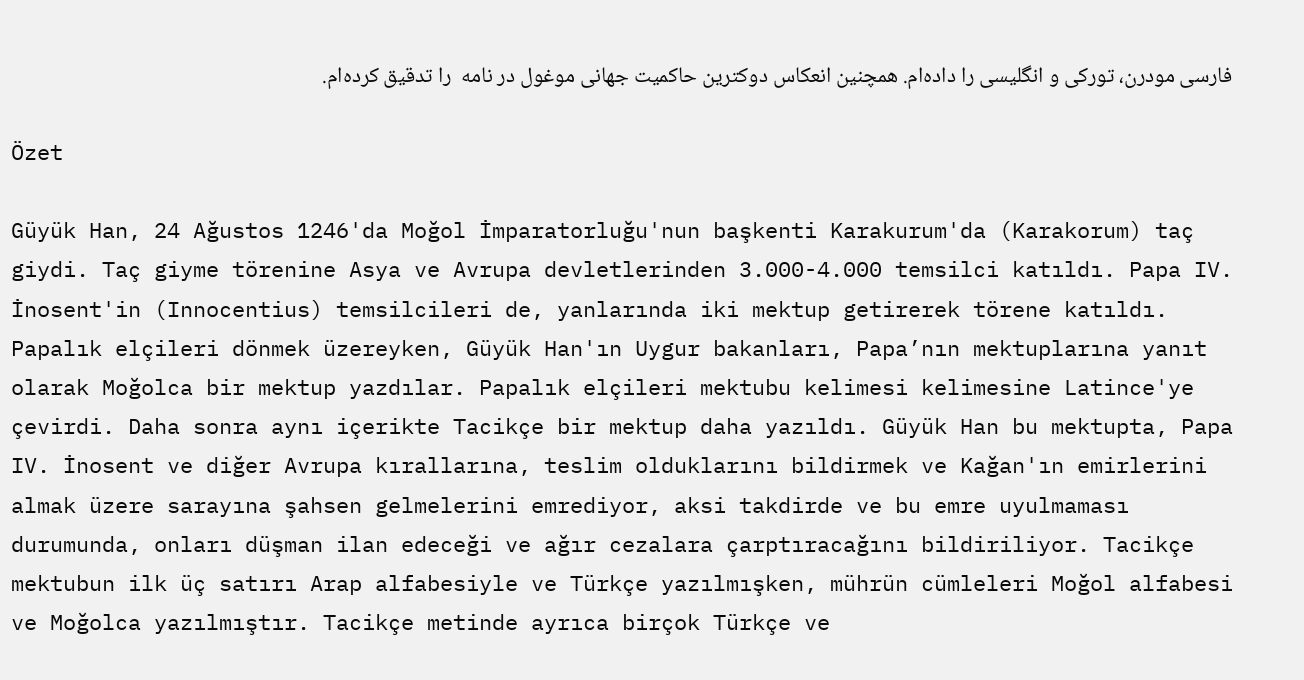فارسی مودرن، تورکی و انگلیسی را داده‌ام. همچنین انعکاس دوکترین حاکمیت جهانی موغول در نامه  را تدقیق کرده‌ام.

Özet

Güyük Han, 24 Ağustos 1246'da Moğol İmparatorluğu'nun başkenti Karakurum'da (Karakorum) taç giydi. Taç giyme törenine Asya ve Avrupa devletlerinden 3.000-4.000 temsilci katıldı. Papa IV. İnosent'in (Innocentius) temsilcileri de, yanlarında iki mektup getirerek törene katıldı. Papalık elçileri dönmek üzereyken, Güyük Han'ın Uygur bakanları, Papa’nın mektuplarına yanıt olarak Moğolca bir mektup yazdılar. Papalık elçileri mektubu kelimesi kelimesine Latince'ye çevirdi. Daha sonra aynı içerikte Tacikçe bir mektup daha yazıldı. Güyük Han bu mektupta, Papa IV. İnosent ve diğer Avrupa kırallarına, teslim olduklarını bildirmek ve Kağan'ın emirlerini almak üzere sarayına şahsen gelmelerini emrediyor, aksi takdirde ve bu emre uyulmaması durumunda, onları düşman ilan edeceği ve ağır cezalara çarptıracağını bildiriliyor. Tacikçe mektubun ilk üç satırı Arap alfabesiyle ve Türkçe yazılmışken, mührün cümleleri Moğol alfabesi ve Moğolca yazılmıştır. Tacikçe metinde ayrıca birçok Türkçe ve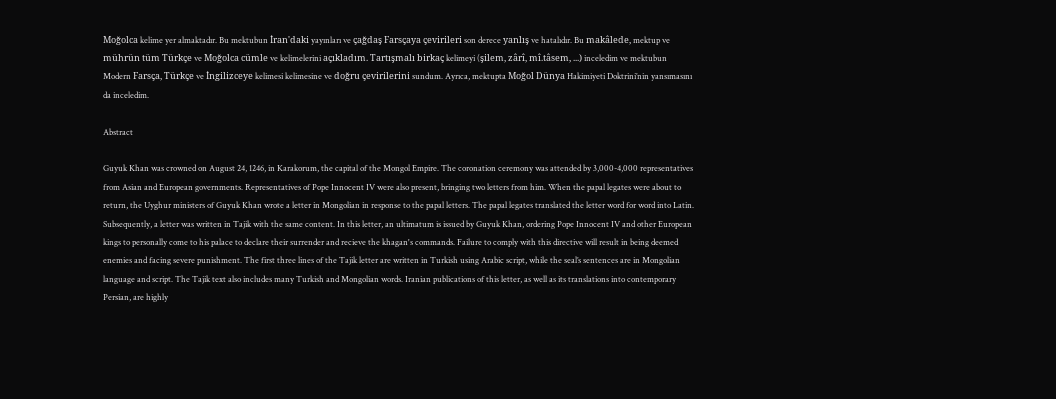Moğolca kelime yer almaktadır. Bu mektubun İran'daki yayınları ve çağdaş Farsçaya çevirileri son derece yanlış ve hatalıdır. Bu makâlede, mektup ve mührün tüm Türkçe ve Moğolca cümle ve kelimelerini açıkladım. Tartışmalı birkaç kelimeyi (şilem, zârî, mî.tâsem, ...) inceledim ve mektubun Modern Farsça, Türkçe ve İngilizceye kelimesi kelimesine ve doğru çevirilerini sundum. Ayrıca, mektupta Moğol Dünya Hakimiyeti Doktrini’nin yansımasını da inceledim.

Abstract

Guyuk Khan was crowned on August 24, 1246, in Karakorum, the capital of the Mongol Empire. The coronation ceremony was attended by 3,000-4,000 representatives from Asian and European governments. Representatives of Pope Innocent IV were also present, bringing two letters from him. When the papal legates were about to return, the Uyghur ministers of Guyuk Khan wrote a letter in Mongolian in response to the papal letters. The papal legates translated the letter word for word into Latin. Subsequently, a letter was written in Tajik with the same content. In this letter, an ultimatum is issued by Guyuk Khan, ordering Pope Innocent IV and other European kings to personally come to his palace to declare their surrender and recieve the khagan's commands. Failure to comply with this directive will result in being deemed enemies and facing severe punishment. The first three lines of the Tajik letter are written in Turkish using Arabic script, while the seal’s sentences are in Mongolian language and script. The Tajik text also includes many Turkish and Mongolian words. Iranian publications of this letter, as well as its translations into contemporary Persian, are highly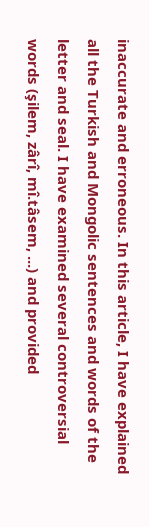inaccurate and erroneous. In this article, I have explained all the Turkish and Mongolic sentences and words of the letter and seal. I have examined several controversial words (şilem, zârî, mî.tâsem, ...) and provided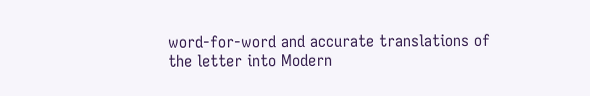word-for-word and accurate translations of the letter into Modern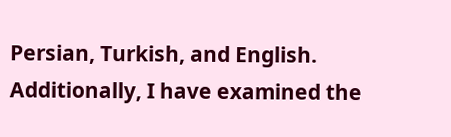Persian, Turkish, and English. Additionally, I have examined the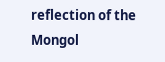reflection of the Mongol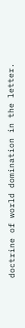doctrine of world domination in the letter.